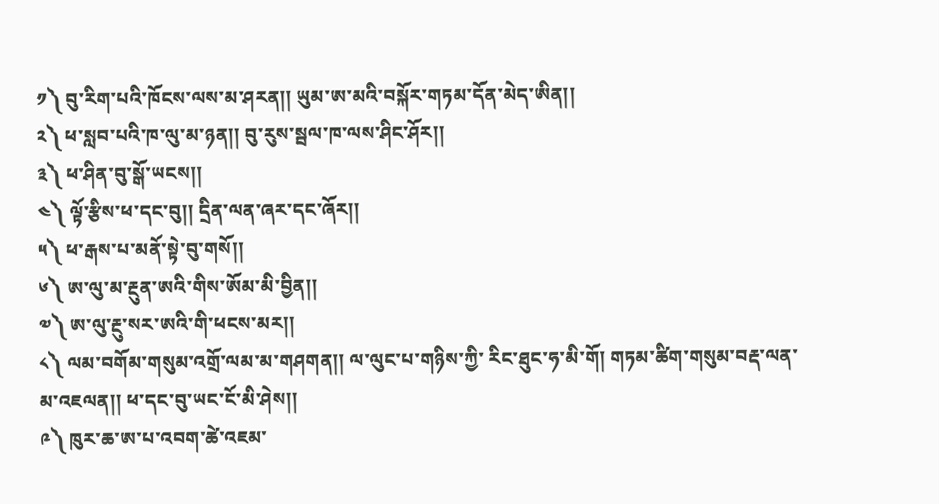༡༽ བུ་རིག་པའི་ཁོངས་ལས་མ་ཤརན།། ཡུམ་ཨ་མའི་བསྐོར་གཏམ་དོན་མེད་ཨིན།།
༢༽ ཕ་སླབ་པའི་ཁ་ལུ་མ་ཉན།། བུ་རུས་སྦལ་ཁ་ལས་ཤིང་ཤོར།།
༣༽ ཕ་ཤིན་བུ་སྒོ་ཡངས།།
༤༽ ལྟོ་རྩིས་ཕ་དང་བུ།། དྲིན་ལན་ཞར་དང་ཞོར།།
༥༽ ཕ་རྒས་པ་མནོ་སྟེ་བུ་གསོ།།
༦༽ ཨ་ལུ་མ་རྔུན་ཨའི་གིས་ཨོམ་མི་བྱིན།།
༧༽ ཨ་ལུ་རྔུ་སར་ཨའི་གི་ཕངས་མར།།
༨༽ ལམ་བགོམ་གསུམ་འགྲོ་ལམ་མ་གཤགན།། ལ་ལུང་པ་གཉིས་ཀྱི་ རིང་ཐུང་ཧ་མི་གོ། གཏམ་ཚིག་གསུམ་བརྡ་ལན་མ་འཇལན།། ཕ་དང་བུ་ཡང་ངོ་མི་ཤེས།།
༩༽ ཁུར་ཆ་ཨ་པ་འབག་ཚེ་འཇམ་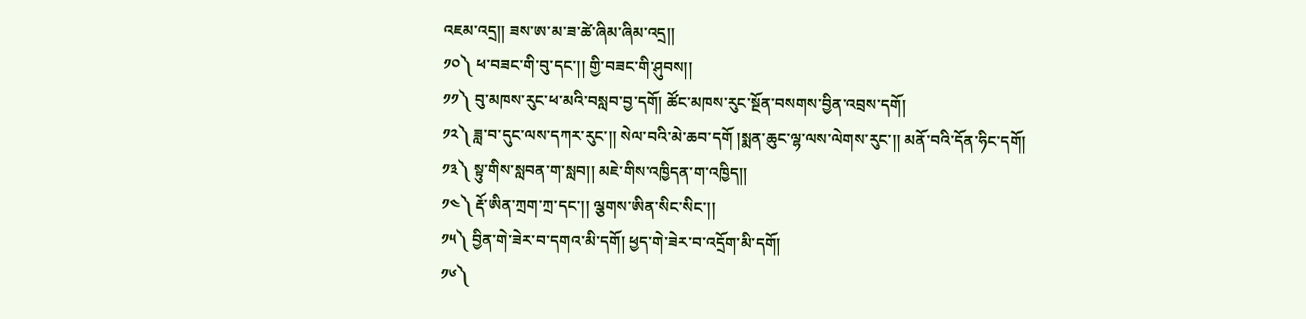འཇམ་འདྲ།། ཟས་ཨ་མ་ཟ་ཚེ་ཞིམ་ཞིམ་འདྲ།།
༡༠༽ ཕ་བཟང་གི་བུ་དང་།། གྱི་བཟང་གི་ཤུབས།།
༡༡༽ བུ་མཁས་རུང་ཕ་མའི་བསླབ་བྱ་དགོ། ཚོང་མཁས་རུང་སྔོན་བསགས་བྱིན་འབྲས་དགོ།
༡༢༽ ཟླ་བ་དུང་ལས་དཀར་རུང་།། སེལ་བའི་མེ་ཆབ་དགོ །སྨན་ཆུང་ལྷ་ལས་ལེགས་རུང་།། མནོ་བའི་དོན་ཧིང་དགོ།
༡༣༽ སྟུ་གིས་སླབན་ག་སླབ།། མཇེ་གིས་འཁྱིདན་ག་འཁྱིད།།
༡༤༽ རྡོ་ཨིན་ཀྲག་ཀྲ་དང་།། ལྕགས་ཨིན་སིང་སིང་།།
༡༥༽ བྱིན་གེ་ཟེར་བ་དགའ་མི་དགོ། ཕྱད་གེ་ཟེར་བ་འདྲོག་མི་དགོ།
༡༦༽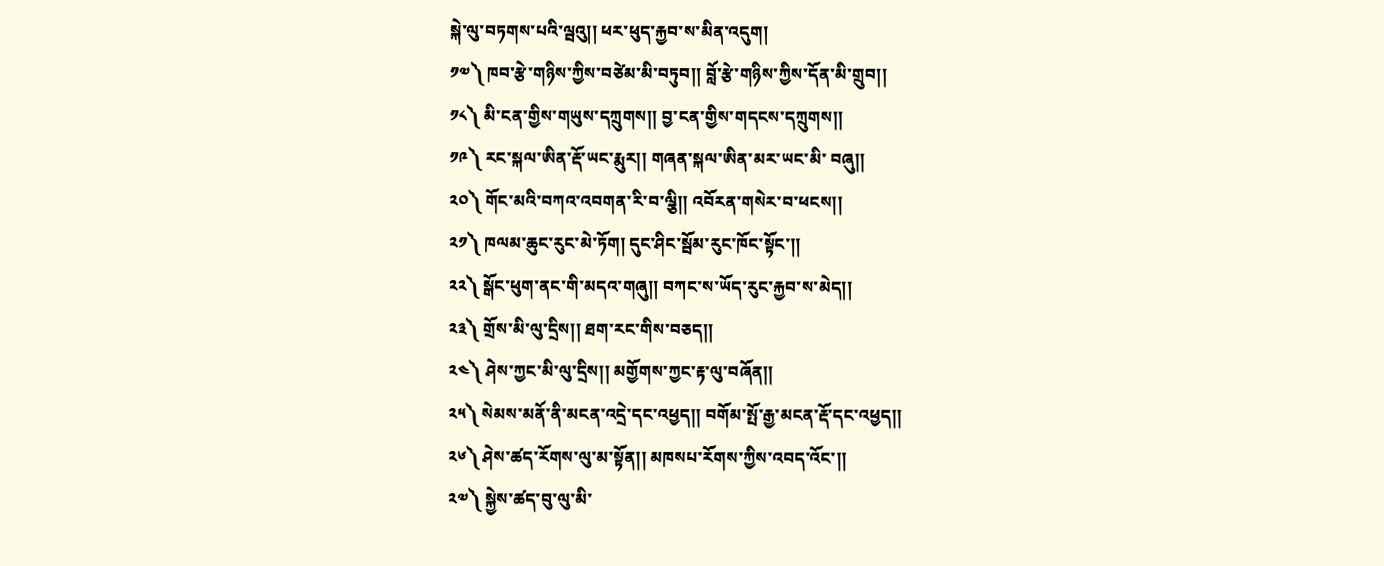སྐེ་ལུ་བཏགས་པའི་ལྦའུ།། ཕར་ཕུད་རྐྱབ་ས་མིན་འདུག།
༡༧༽ ཁབ་རྩེ་གཉིས་ཀྱིས་བཙེམ་མི་བཏུབ།། བློ་རྩེ་གཉིས་ཀྱིས་དོན་མི་གྲུབ།།
༡༨༽ མི་ངན་གྱིས་གཡུས་དཀྲུགས།། བྱ་ངན་གྱིས་གདངས་དཀྲུགས།།
༡༩༽ རང་སྐལ་ཨིན་རྡོ་ཡང་རྨུར།། གཞན་སྐལ་ཨིན་མར་ཡང་མི་ བཞུ།།
༢༠༽ གོང་མའི་བཀའ་འབགན་རི་བ་ལྕི།། འབོརན་གསེར་བ་ཕངས།།
༢༡༽ ཁལམ་ཆུང་རུང་མེ་ཏོག། དུང་ཤིང་སྦོམ་རུང་ཁོང་སྟོང་།།
༢༢༽ སྒོང་ཕུག་ནང་གི་མདའ་གཞུ།། བཀང་ས་ཡོད་རུང་རྐྱབ་ས་མེད།།
༢༣༽ གྲོས་མི་ལུ་དྲིས།། ཐག་རང་གིས་བཅད།།
༢༤༽ ཤེས་ཀྱང་མི་ལུ་དྲིས།། མགྱོགས་ཀྱང་རྟ་ལུ་བཞོན།།
༢༥༽ སེམས་མནོ་ནི་མངན་འདྲེ་དང་འཕྱད།། བགོམ་སྤོ་རྒྱ་མངན་རྡོ་དང་འཕྱད།།
༢༦༽ ཤེས་ཚད་རོགས་ལུ་མ་སྟོན།། མཁསཔ་རོགས་ཀྱིས་འབད་འོང་།།
༢༧༽ སྐྱེས་ཚད་བུ་ལུ་མི་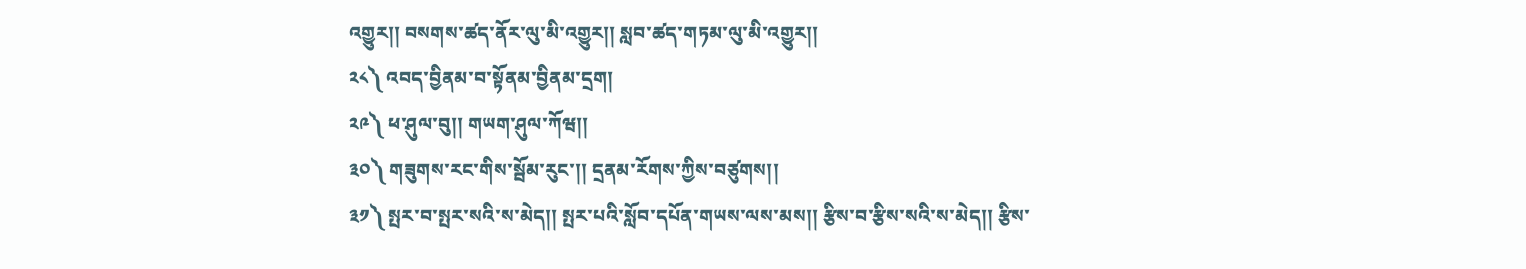འགྱུར།། བསགས་ཚད་ནོར་ལུ་མི་འགྱུར།། སླབ་ཚད་གཏམ་ལུ་མི་འགྱུར།།
༢༨༽ འབད་བྱིནམ་བ་སྟོནམ་བྱིནམ་དྲག།
༢༩༽ ཕ་ཤུལ་བུ།། གཡག་ཤུལ་ཀོཝ།།
༣༠༽ གཟུགས་རང་གིས་སྦོམ་རུང་།། དྲནམ་རོགས་ཀྱིས་བཙུགས།།
༣༡༽ སྤར་བ་སྤར་སའི་ས་མེད།། སྤར་པའི་སློབ་དཔོན་གཡས་ལས་མས།། རྩིས་བ་རྩིས་སའི་ས་མེད།། རྩིས་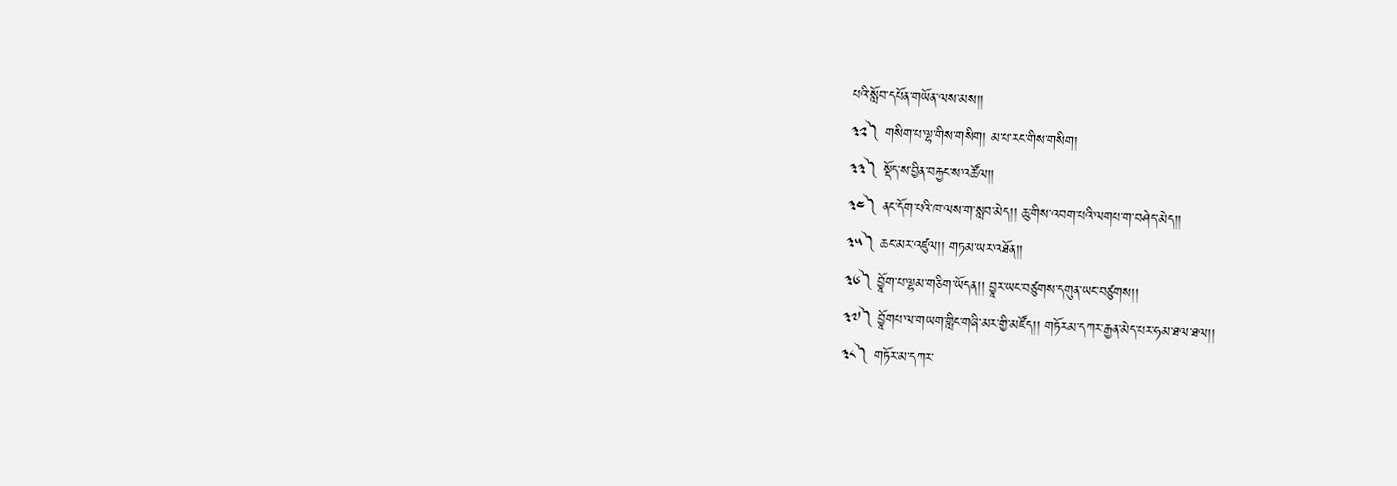པའི་སློབ་དཔོན་གཡོན་ལས་མས།།
༣༢༽ གསིག་པ་ལྷ་གིས་གསིག། མ་པ་རང་གིས་གསིག།
༣༣༽ སྡོད་ས་བྱིན་བརྐྱང་ས་འཚོལ།།
༣༤༽ ནང་དོག་པའི་ཁ་ལས་ག་སླབ་མེད།། ཆུ་གིས་འབག་པའི་ལགཔ་ག་བཤེད་མེད།།
༣༥༽ ཆང་མར་འཛུལ།། གཏམ་ཡར་འཐོན།།
༣༦༽ བྱཱོག་པ་ལྷམ་གཅིག་ཡོདན།། བྱཱར་ཡང་བཙུགས་དགུན་ཡང་བཙུགས།།
༣༧༽ བྱཱོགཔ་ལ་གཡག་གླིང་གཞི་མར་གྱི་མཛོད།། གཏོརམ་དཀར་རྒྱན་མེད་པར་ཧམ་ཐལ་ཐལ།།
༣༨༽ གཏོར་མ་དཀར་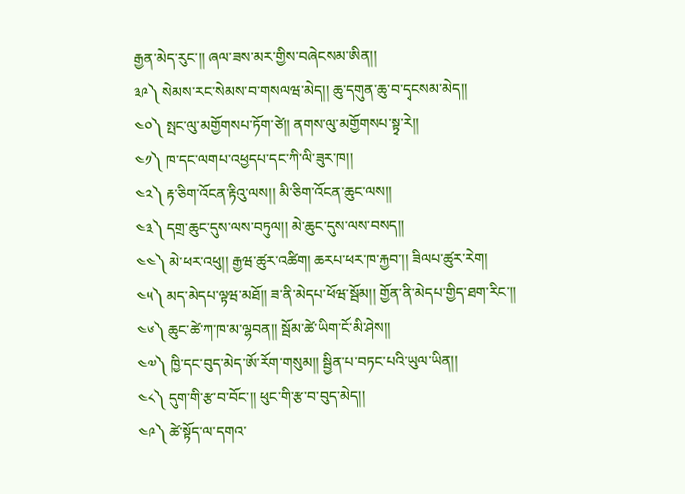རྒྱན་མེད་རུང་།། ཞལ་ཟས་མར་གྱིས་བཞེངསམ་ཨིན།།
༣༩༽ སེམས་རང་སེམས་བ་གསལཝ་མེད།། ཆུ་དགུན་ཆུ་བ་དྭངསམ་མེད།།
༤༠༽ སྤང་ལུ་མགྱོགསཔ་ཏོག་ཙེ།། ནགས་ལུ་མགྱོགསཔ་སྟྭ་རེ།།
༤༡༽ ཁ་དང་ལགཔ་འཕྱདཔ་དང་ཀི་ལི་ཟུར་ཁ།།
༤༢༽ རྟ་ཅིག་འོངན་རྟིའུ་ལས།། མི་ཅིག་འོངན་ཆུང་ལས།།
༤༣༽ དགྲ་ཆུང་དུས་ལས་བཏུལ།། མེ་ཆུང་དུས་ལས་བསད།།
༤༤༽ མེ་ཕར་འཕུ།། རྒྱཝ་ཚུར་འཚིག། ཆརཔ་ཕར་ཁ་རྐྱབ་།། ཟིལཔ་ཚུར་རེག།
༤༥༽ མད་མེདཔ་ལྟཝ་མཐོ།། ཟ་ནི་མེདཔ་ཕོཝ་སྦོམ།། གྱོན་ནི་མེདཔ་གྱིད་ཐག་རིང་།།
༤༦༽ ཆུང་ཚེ་ཀ་ཁ་མ་ལྷབན།། སྦོམ་ཚེ་ཡིག་ངོ་མི་ཤེས།།
༤༧༽ ཁྱི་དང་བུད་མེད་ཨོ་རོག་གསུམ།། སྦྱིན་པ་བཏང་པའི་ཡུལ་ཡིན།།
༤༨༽ དུག་གི་རྩ་བ་བོང་།། ཕུང་གི་རྩ་བ་བུད་མེད།།
༤༩༽ ཚེ་སྟོད་ལ་དགའ་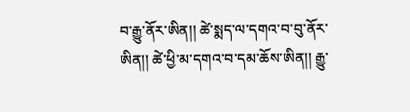བ་རྒྱུ་ནོར་ཨིན།། ཚེ་སྨད་ལ་དགའ་བ་བུ་ནོར་ཨིན།། ཚེ་ཕྱི་མ་དགའ་བ་དམ་ཆོས་ཨིན།། རྒྱུ་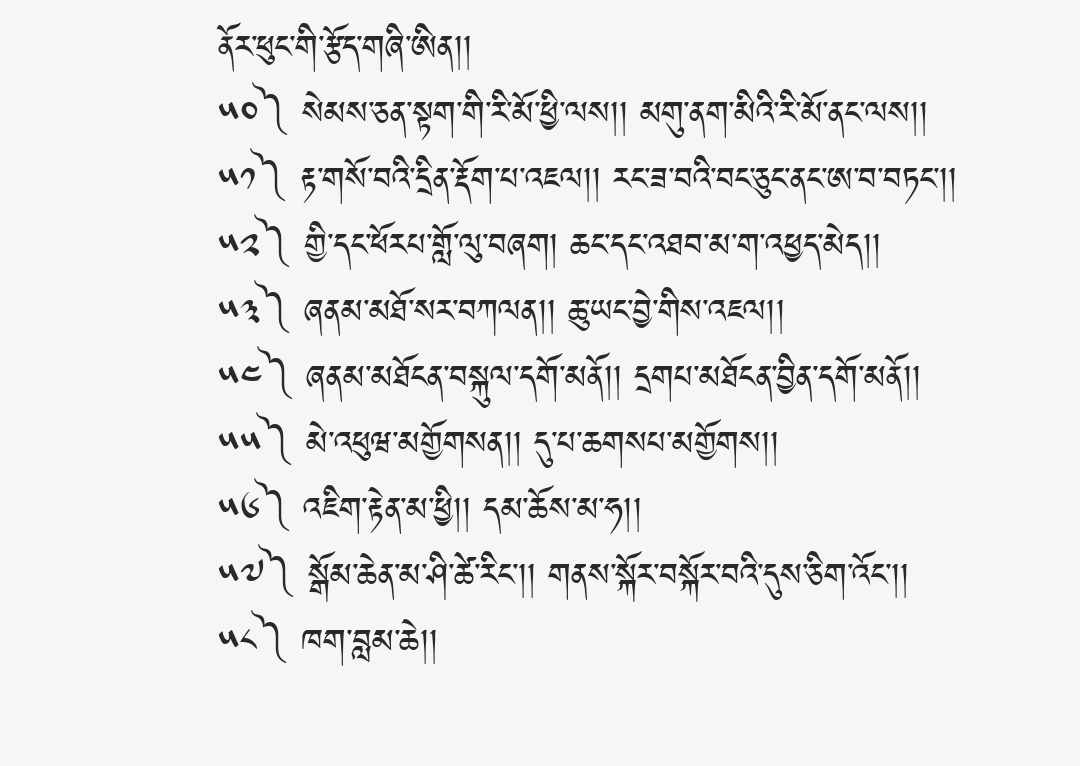ནོར་ཕུང་གི་རྩོད་གཞི་ཨིན།།
༥༠༽ སེམས་ཅན་སྟག་གི་རི་མོ་ཕྱི་ལས།། མགུ་ནག་མིའི་རི་མོ་ནང་ལས།།
༥༡༽ རྟ་གསོ་བའི་དྲིན་རྡོག་པ་འཇལ།། རང་ཟ་བའི་བང་ཅུང་ནང་ཨ་བ་བཏང་།།
༥༢༽ གྱི་དང་ཕོརཔ་གློ་ལུ་བཞག། ཆང་དང་འཐབ་མ་ག་འཕྱད་མེད།།
༥༣༽ ཞནམ་མཐོ་སར་བཀལན།། ཆུ་ཡང་བྱེ་གིས་འཇལ།།
༥༤༽ ཞནམ་མཐོངན་བསྐུལ་དགོ་མནོ།། དྲགཔ་མཐོངན་བྱིན་དགོ་མནོ།།
༥༥༽ མེ་འཕུཝ་མགྱོགསན།། དུ་པ་ཆགསཔ་མགྱོགས།།
༥༦༽ འཇིག་རྟེན་མ་ཕྱི།། དམ་ཆོས་མ་ཧ།།
༥༧༽ སྒོམ་ཆེན་མ་ཤི་ཚེ་རིང་།། གནས་སྐོར་བསྐོར་བའི་དུས་ཅིག་འོང་།།
༥༨༽ ཁག་བླམ་ཆེ།།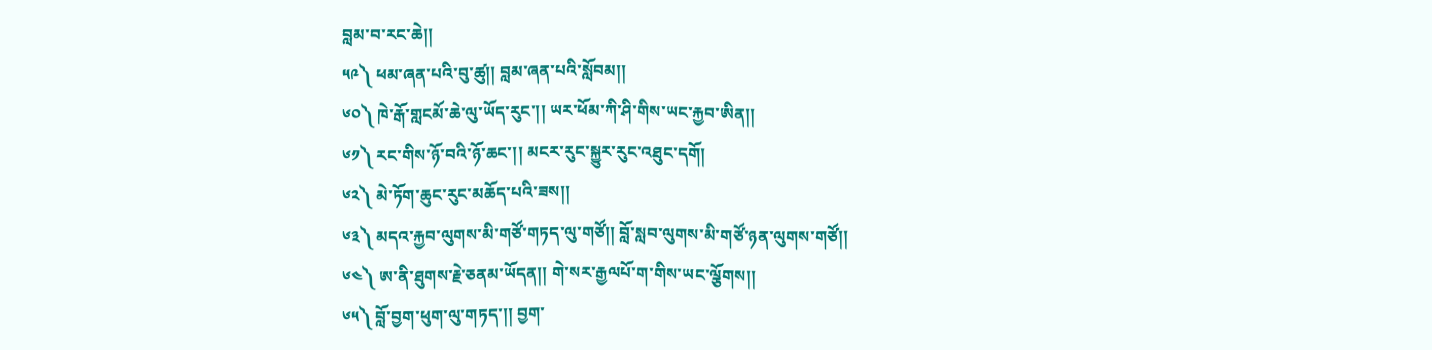བླམ་བ་རང་ཆེ།།
༥༩༽ ཕམ་ཞན་པའི་བུ་ཚུ།། བླམ་ཞན་པའི་སློབམ།།
༦༠༽ ཁེ་རྒོ་གླངམོ་ཆེ་ལུ་ཡོད་རུང་།། ཡར་ཕོམ་ཀི་ཤི་གིས་ཡང་རྐྱབ་ཨིན།།
༦༡༽ རང་གིས་ཉོ་བའི་ཉོ་ཆང་།། མངར་རུང་སྐྱུར་རུང་འཐུང་དགོ།
༦༢༽ མེ་ཏོག་ཆུང་རུང་མཆོད་པའི་ཟས།།
༦༣༽ མདའ་རྐྱབ་ལུགས་མི་གཙོ་གཏད་ལུ་གཙོ།། བློ་སླབ་ལུགས་མི་གཙོ་ཉན་ལུགས་གཙོ།།
༦༤༽ ཨ་ནི་ཐུགས་རྗེ་ཅནམ་ཡོདན།། གེ་སར་རྒྱལཔོ་ག་གིས་ཡང་ལྕོགས།།
༦༥༽ བློ་བྱག་ཕུག་ལུ་གཏད་།། བྱག་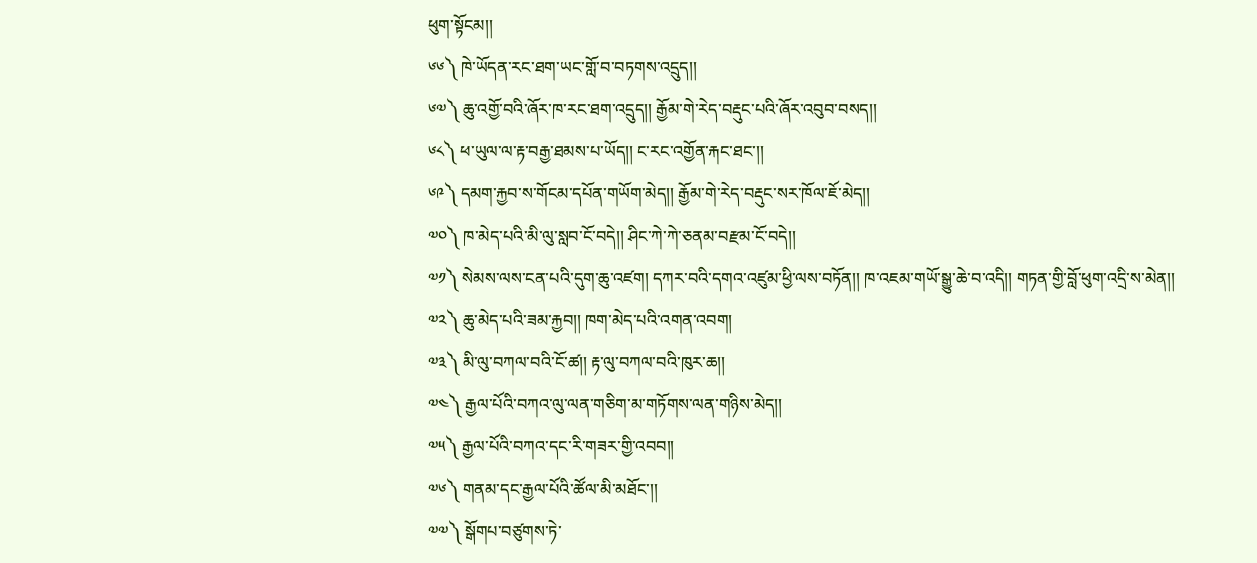ཕུག་སྟོངམ།།
༦༦༽ ཁེ་ཡོདན་རང་ཐག་ཡང་གློ་བ་བཏགས་འདྲུད།།
༦༧༽ ཆུ་འགྱོ་བའི་ཞོར་ཁ་རང་ཐག་འདྲུད།། རྒྱོམ་གེ་རེད་བརྡུང་པའི་ཞོར་འབུབ་བསད།།
༦༨༽ ཕ་ཡུལ་ལ་རྟ་བརྒྱ་ཐམས་པ་ཡོད།། ང་རང་འགྱོན་རྐང་ཐང་།།
༦༩༽ དམག་རྐྱབ་ས་གོངམ་དཔོན་གཡོག་མེད།། རྒྱོམ་གེ་རེད་བརྡུང་སར་ཁོལ་ཇོ་མེད།།
༧༠༽ ཁ་མེད་པའི་མི་ལུ་སླབ་ངོ་བདེ།། ཤིང་ཀེ་ཀེ་ཅནམ་བརྫམ་ངོ་བདེ།།
༧༡༽ སེམས་ལས་ངན་པའི་དུག་ཆུ་འཛག། དཀར་བའི་དགའ་འཛུམ་ཕྱི་ལས་བཏོན།། ཁ་འཇམ་གཡོ་སྒྱུ་ཆེ་བ་འདི།། གཏན་གྱི་བློ་ཕུག་འདྲི་ས་མེན།།
༧༢༽ ཆུ་མེད་པའི་ཟམ་རྐྱབ།། ཁག་མེད་པའི་འགན་འབག།
༧༣༽ མི་ལུ་བཀལ་བའི་ངོ་ཚ།། རྟ་ལུ་བཀལ་བའི་ཁུར་ཆ།།
༧༤༽ རྒྱལ་པོའི་བཀའ་ལུ་ལན་གཅིག་མ་གཏོགས་ལན་གཉིས་མེད།།
༧༥༽ རྒྱལ་པོའི་བཀའ་དང་རི་གཟར་གྱི་འབབ།།
༧༦༽ གནམ་དང་རྒྱལ་པོའི་ཚོལ་མི་མཐོང་།།
༧༧༽ སྒོགཔ་བཙུགས་ཏེ་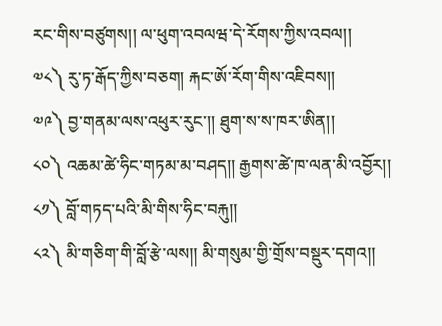རང་གིས་བཙུགས།། ལ་ཕུག་འབལཝ་དེ་རོགས་ཀྱིས་འབལ།།
༧༨༽ རུ་ཏ་རྒོད་ཀྱིས་བཅག། རྐང་ཨོ་རོག་གིས་འཇིབས།།
༧༩༽ བྱ་གནམ་ལས་འཕུར་རུང་།། ཐུག་ས་ས་ཁར་ཨིན།།
༨༠༽ འཆམ་ཚེ་ཧིང་གཏམ་མ་བཤད།། རྒྱགས་ཚེ་ཁ་ལན་མི་འབྱོར།།
༨༡༽ བློ་གཏད་པའི་མི་གིས་ཧིང་བརྐུ།།
༨༢༽ མི་གཅིག་གི་བློ་རྩེ་ལས།། མི་གསུམ་གྱི་གྲོས་བསྡུར་དགའ།།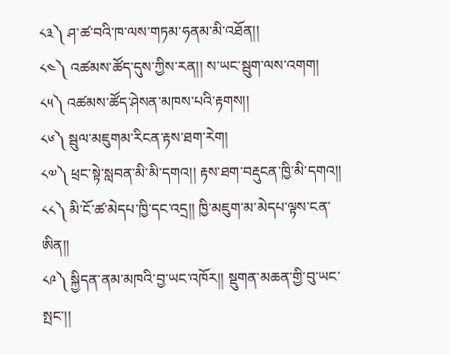༨༣༽ ཤ་ཚ་བའི་ཁ་ལས་གཏམ་ཧནམ་མི་འཐོན།།
༨༤༽ འཚམས་ཚོད་དུས་ཀྱིས་རན།། ས་ཡང་སྦུག་ལས་འགག།
༨༥༽ འཚམས་ཚོད་ཤེསན་མཁས་པའི་རྟགས།།
༨༦༽ སྦུལ་མཇུགམ་རིངན་རྟས་ཐག་རེག།
༨༧༽ ཕྲང་སྟེ་སླབན་མི་མི་དགའ།། རྟས་ཐག་བརྡུངན་ཁྱི་མི་དགའ།།
༨༨༽ མི་ངོ་ཚ་མེདཔ་ཁྱི་དང་འདྲ།། ཁྱི་མཇུག་མ་མེདཔ་ལྟས་ངན་ཨིན།།
༨༩༽ སྐྱིདན་ནམ་མཁའི་བྱ་ཡང་འཁོར།། སྡུགན་མཆན་གྱི་བུ་ཡང་སྤང་།།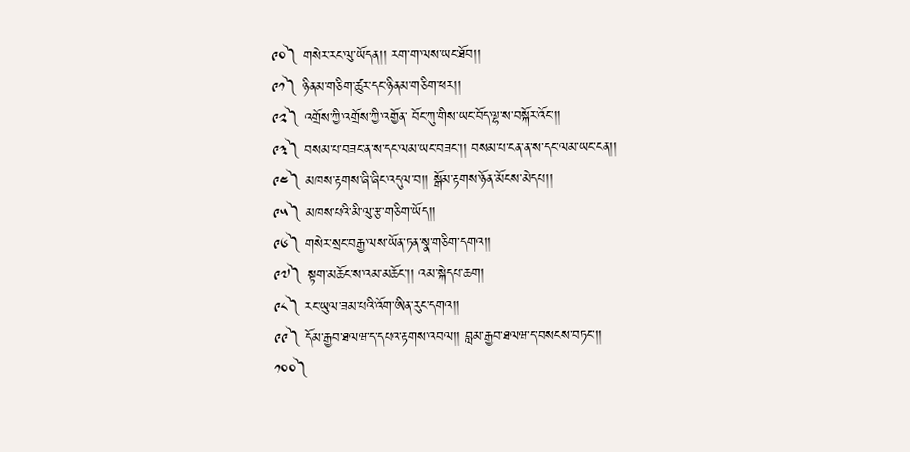༩༠༽ གསེར་རང་ལུ་ཡོདན།། རག་ག་ལས་ཡང་ཐོབ།།
༩༡༽ ཉིནམ་གཅིག་ཚུར་དང་ཉིནམ་གཅིག་ཕར།།
༩༢༽ འགྲོས་ཀྱི་འགྲོས་ཀྱི་འགྱོན་ བོང་ཀུ་གིས་ཡང་བོད་ལྷ་ས་བསྐོར་འོང་།།
༩༣༽ བསམ་པ་བཟང་ན་ས་དང་ལམ་ཡང་བཟང་།། བསམ་པ་ངན་ན་ས་དང་ལམ་ཡང་ངན།།
༩༤༽ མཁས་རྟགས་ཞི་ཞིང་འདུལ་བ།། སྒོམ་རྟགས་ཉོན་མོངས་མེདཔ།།
༩༥༽ མཁས་པའི་མི་ལུ་རྩ་གཅིག་ཡོད།།
༩༦༽ གསེར་སྲང་བརྒྱ་ལས་ཡོན་ཏན་སྣ་གཅིག་དགའ།།
༩༧༽ སྟག་མཆོང་ས་འམ་མཆོང་།། འམ་སྐེདཔ་ཆག།
༩༨༽ རང་ཡུལ་ཟམ་པའི་འོག་ཨིན་རུང་དགའ།།
༩༩༽ དོམ་རྒྱབ་ཐལཝ་ད་དཔའ་རྟགས་འབལ།། བླམ་རྒྱབ་ཐལཝ་ད་བསངས་བཏང་།།
༡༠༠༽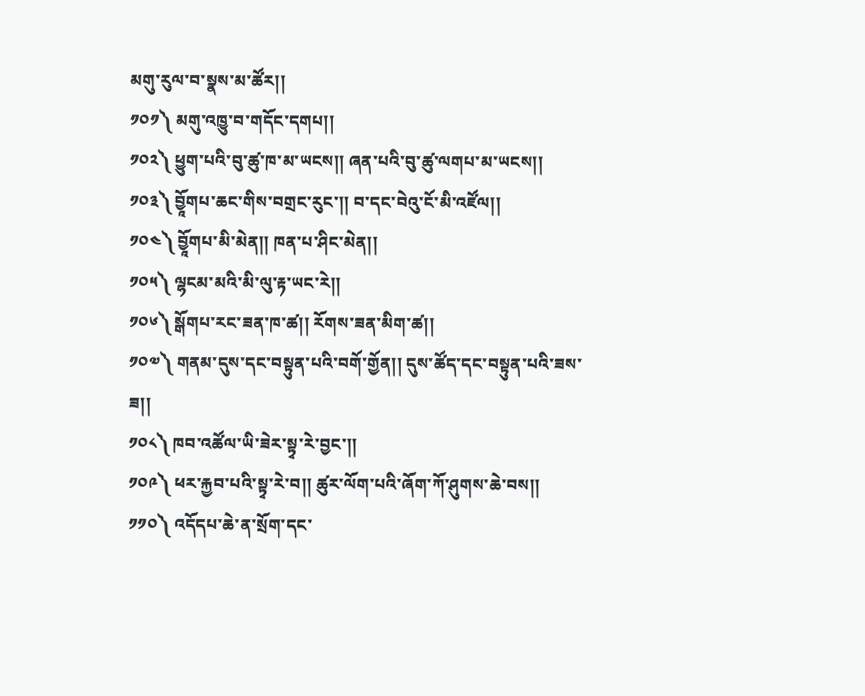མགུ་རུལ་བ་སྣས་མ་ཚོར།།
༡༠༡༽ མགུ་འཁྱུ་བ་གདོང་དགཔ།།
༡༠༢༽ ཕྱུག་པའི་བུ་ཚུ་ཁ་མ་ཡངས།། ཞན་པའི་བུ་ཚུ་ལགཔ་མ་ཡངས།།
༡༠༣༽ བྱཱོགཔ་ཆང་གིས་བགྲང་རུང་།། བ་དང་བེའུ་ངོ་མི་འཛོལ།།
༡༠༤༽ བྱཱོགཔ་མི་མེན།། ཁན་པ་ཤིང་མེན།།
༡༠༥༽ ལྷངམ་མའི་མི་ལུ་རྟ་ཡང་རེ།།
༡༠༦༽ སྒོགཔ་རང་ཟན་ཁ་ཚ།། རོགས་ཟན་མིག་ཚ།།
༡༠༧༽ གནམ་དུས་དང་བསྟུན་པའི་བགོ་གྱོན།། དུས་ཚོད་དང་བསྟུན་པའི་ཟས་ཟ།།
༡༠༨༽ ཁབ་འཚོལ་ཡི་ཟེར་སྟྭ་རེ་བྱང་།།
༡༠༩༽ ཕར་རྐྱབ་པའི་སྟྭ་རེ་བ།། ཚུར་ལོག་པའི་ཞོག་ཀོ་ཤུགས་ཆེ་བས།།
༡༡༠༽ འདོདཔ་ཆེ་ན་སྲོག་དང་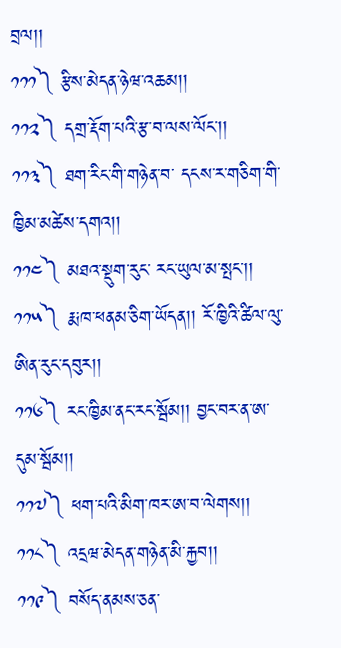བྲལ།།
༡༡༡༽ རྩིས་མེདན་ཉེཝ་འཆམ།།
༡༡༢༽ དགྲ་རྡོག་པའི་རྩ་བ་ལས་ལོང་།།
༡༡༣༽ ཐག་རིང་གི་གཉེན་བ་ དངས་ར་གཅིག་གི་ཁྱིམ་མཚེས་དགའ།།
༡༡༤༽ མཐའ་སྡུག་རུང་ རང་ཡུལ་མ་སྤང་།།
༡༡༥༽ རྨ་ཁ་ཕནམ་ཅིག་ཡོདན།། རོ་ཁྱིའི་ཚིལ་ལུ་ཨིན་རུང་དབུར།།
༡༡༦༽ རང་ཁྱིམ་ནང་རང་སྦོམ།། བྱང་བར་ན་ཨ་དུམ་སྦོམ།།
༡༡༧༽ ཕག་པའི་མིག་ཁར་ཨ་བ་ལེགས།།
༡༡༨༽ འདྲཝ་མེདན་གཉེན་མི་རྐྱབ།།
༡༡༩༽ བསོད་ནམས་ཅན་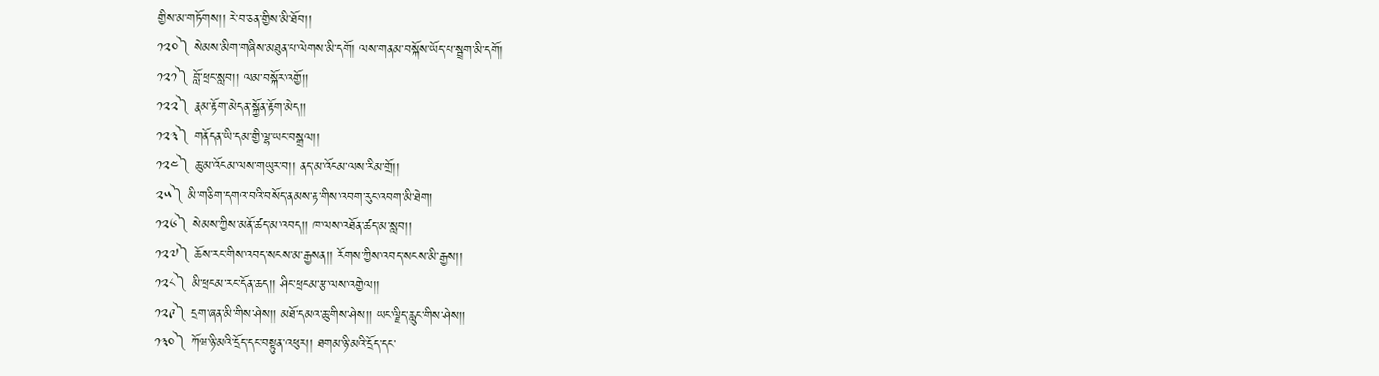གྱིས་མ་གཏོགས།། རེ་བ་ཅན་གྱིས་མི་ཐོབ།།
༡༢༠༽ སེམས་མིག་གཞིས་མཐུན་པ་ལེགས་མི་དགོ། ལས་གནམ་བསྐོས་ཡོད་པ་སྦྲག་མི་དགོ།
༡༢༡༽ བློ་ཕྲང་སླབ།། ལམ་བསྐོར་འགྱོ།།
༡༢༢༽ རྣམ་རྟོག་མེདན་སྐྱོན་རྟོག་མེད།།
༡༢༣༽ གནོདན་ཡི་དམ་གྱི་ལྷ་ཡང་བསྒྲལ།།
༡༢༤༽ ཆུ་མ་འོངམ་ལས་གཡུར་བ།། ནད་མ་འོངམ་ལས་རིམ་གྲོ།།
༢༥༽ མི་གཅིག་དགའ་བའི་བསོད་ནམས་རྟ་གིས་འབག་རུང་འབག་མི་ཐེག།
༡༢༦༽ སེམས་ཀྱིས་མནོ་ཚད་མ་འབད།། ཁ་ལས་འཐོན་ཚད་མ་སླབ།།
༡༢༧༽ ཆོས་རང་གིས་འབད་སངས་མ་རྒྱསན།། རོགས་ཀྱིས་འབད་སངས་མི་རྒྱས།།
༡༢༨༽ མི་ཕྲངམ་རང་དོན་ཆད།། ཤིང་ཕྲངམ་རྩ་ལས་འགྱེལ།།
༡༢༩༽ དྲག་ཞན་མི་གིས་ཤེས།། མཐོ་དམའ་ཆུ་གིས་ཤེས།། ཡང་ལྗིད་རླུང་གིས་ཤེས།།
༡༣༠༽ ཀོཝ་ཉི་མའི་དྲོད་དང་བསྟུན་འཕུར།། ཐགམ་ཉི་མའི་དྲོད་དང་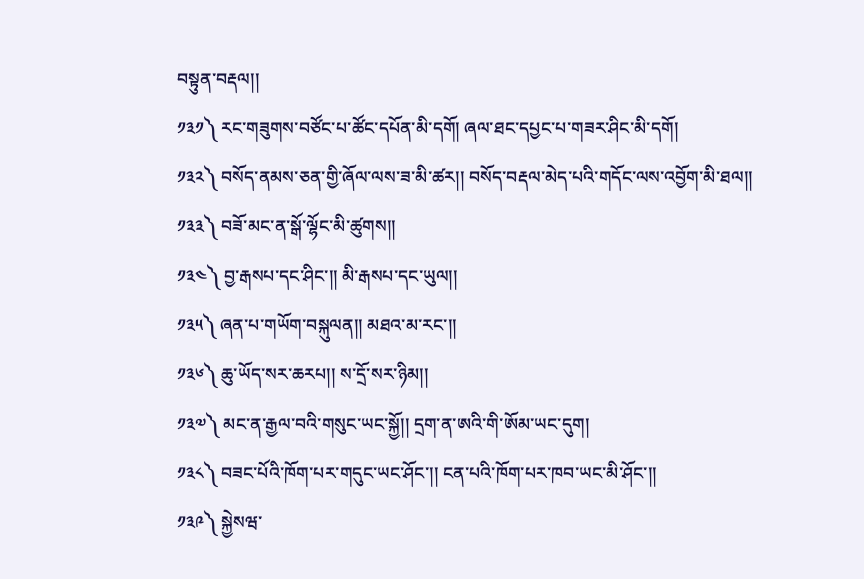བསྟུན་བརྡལ།།
༡༣༡༽ རང་གཟུགས་བཙོང་པ་ཚོང་དཔོན་མི་དགོ། ཞལ་ཐང་དཔྱང་པ་གཟར་ཤིང་མི་དགོ།
༡༣༢༽ བསོད་ནམས་ཅན་གྱི་ཞོལ་ལས་ཟ་མི་ཚར།། བསོད་བརྡལ་མེད་པའི་གདོང་ལས་འབྱོག་མི་ཐལ།།
༡༣༣༽ བཟོ་མང་ན་སྒོ་ལྷོང་མི་ཚུགས།།
༡༣༤༽ བྱ་རྒསཔ་དང་ཤིང་།། མི་རྒསཔ་དང་ཡུལ།།
༡༣༥༽ ཞན་པ་གཡོག་བསྐུལན།། མཐའ་མ་རང་།།
༡༣༦༽ ཆུ་ཡོད་སར་ཆརཔ།། ས་དྲོ་སར་ཉིམ།།
༡༣༧༽ མང་ན་རྒྱལ་བའི་གསུང་ཡང་སྐྱོ།། དྲག་ན་ཨའི་གི་ཨོམ་ཡང་དུག།
༡༣༨༽ བཟང་པོའི་ཁོག་པར་གདུང་ཡང་ཤོང་།། ངན་པའི་ཁོག་པར་ཁབ་ཡང་མི་ཤོང་།།
༡༣༩༽ སྐྱེསཝ་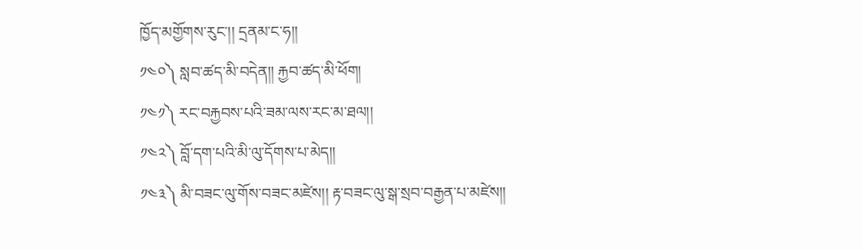ཁྱོད་མགྱོགས་རུང་།། དྲནམ་ང་ཧ།།
༡༤༠༽ སླབ་ཚད་མི་བདེན།། རྐྱབ་ཚད་མི་ཕོག།
༡༤༡༽ རང་བརྐྱབས་པའི་ཟམ་ལས་རང་མ་ཐལ།།
༡༤༢༽ བློ་དག་པའི་མི་ལུ་དོགས་པ་མེད།།
༡༤༣༽ མི་བཟང་ལུ་གོས་བཟང་མཛེས།། རྟ་བཟང་ལུ་སྒ་སྲབ་བརྒྱན་པ་མཛེས།།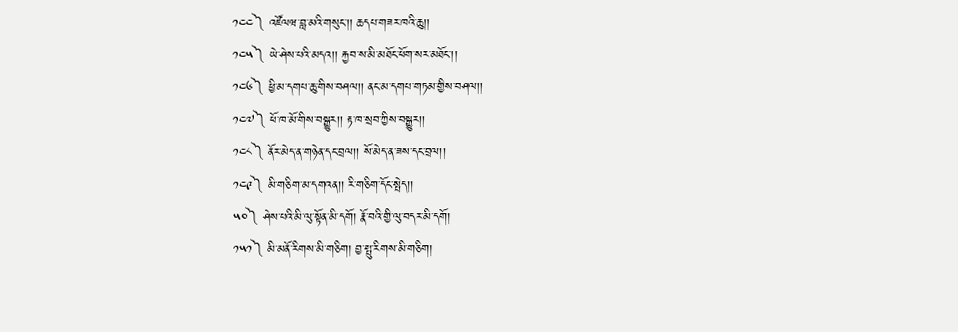༡༤༤༽ འཛོལཝ་བླ་མའི་གསུང་།། ཆདཔ་གཟར་ཁའི་ཆུ།།
༡༤༥༽ ཡེ་ཤེས་པའི་མདའ།། རྐྱབ་ས་མི་མཐོང་ཕོག་སར་མཐོང་།།
༡༤༦༽ ཕྱི་མ་དགཔ་ཆུ་གིས་བཤལ།། ནང་མ་དགཔ་གཏམ་གྱིས་བཤལ།།
༡༤༧༽ ཕོ་ཁ་མོ་གིས་བསྒྱུར།། རྟ་ཁ་སྲབ་ཀྱིས་བསྒྱུར།།
༡༤༨༽ ནོར་མེད་ན་གཉེན་དང་བྲལ།། སོ་མེད་ན་ཟས་དང་བྲལ།།
༡༤༩༽ མི་གཅིག་མ་དགའན།། རི་གཅིག་དོང་སྤེད།།
༥༠༽ ཤེས་པའི་མི་ལུ་སྟོན་མི་དགོ། རྣོ་བའི་གྱི་ལུ་བདར་མི་དགོ།
༡༥༡༽ མི་མནོ་རིགས་མི་གཅིག། བྱ་སྤུ་རིགས་མི་གཅིག།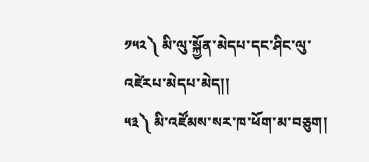༡༥༢༽ མི་ལུ་སྐྱོན་མེདཔ་དང་ཤིང་ལུ་འཛེརཔ་མེདཔ་མེད།།
༥༣༽ མི་འཛོམས་སར་ཁ་ཕོག་མ་བཅུག།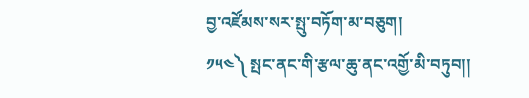བྱ་འཛོམས་སར་སྤུ་བཏོག་མ་བཅུག།
༡༥༤༽ སྤང་ནང་གི་རྩལ་ཆུ་ནང་འགྱོ་མི་བཏུབ།།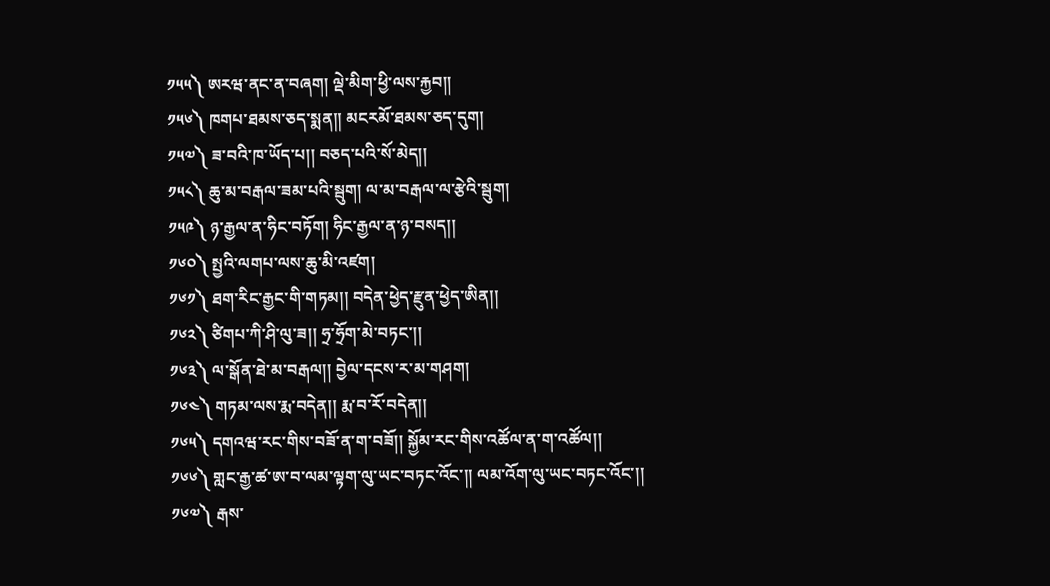༡༥༥༽ ཨརཝ་ནང་ན་བཞག། ལྡེ་མིག་ཕྱི་ལས་རྐྱབ།།
༡༥༦༽ ཁགཔ་ཐམས་ཅད་སྨན།། མངརམོ་ཐམས་ཅད་དུག།
༡༥༧༽ ཟ་བའི་ཁ་ཡོད་པ།། བཅད་པའི་སོ་མེད།།
༡༥༨༽ ཆུ་མ་བརྒལ་ཟམ་པའི་སྦུག། ལ་མ་བརྒལ་ལ་རྩེའི་སྦུག།
༡༥༩༽ ཉ་རྒྱལ་ན་ཧིང་བཏོག། ཧིང་རྒྱལ་ན་ཉ་བསད།།
༡༦༠༽ སྤྱའི་ལགཔ་ལས་ཆུ་མི་འཛག།
༡༦༡༽ ཐག་རིང་རྒྱང་གི་གཏམ།། བདེན་ཕྱེད་རྫུན་ཕྱེད་ཨིན།།
༡༦༢༽ ཙིགཔ་ཀི་ཤི་ལུ་ཟ།། ཧྲ་ཧྲོག་མེ་བཏང་།།
༡༦༣༽ ལ་སྒོན་ཐེ་མ་བརྒལ།། བྱེལ་དངས་ར་མ་གཤག།
༡༦༤༽ གཏམ་ལས་རྨ་བདེན།། རྨ་བ་རོ་བདེན།།
༡༦༥༽ དགའཝ་རང་གིས་བཟོ་ན་ག་བཟོ།། སྐྱོམ་རང་གིས་འཚོལ་ན་ག་འཚོལ།།
༡༦༦༽ གླང་རྒྱ་ཚ་ཨ་བ་ལམ་ལྟག་ལུ་ཡང་བཏང་འོང་།། ལམ་འོག་ལུ་ཡང་བཏང་འོང་།།
༡༦༧༽ རྒས་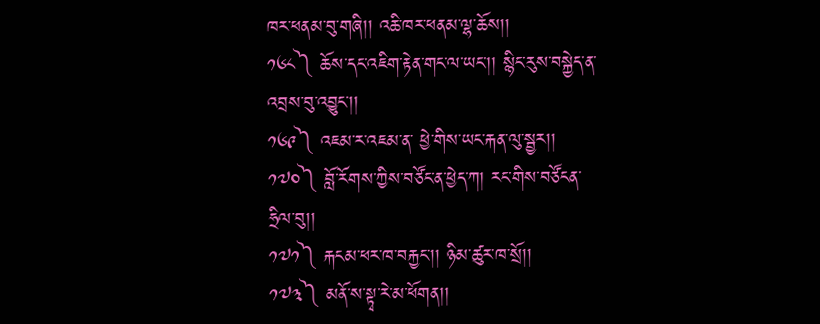ཁར་ཕནམ་བུ་གཞི།། འཆི་ཁར་ཕནམ་ལྷ་ཆོས།།
༡༦༨༽ ཆོས་དང་འཇིག་རྟེན་གང་ལ་ཡང་།། སྙིང་རུས་བསྐྱེད་ན་འབྲས་བུ་འབྱུང་།།
༡༦༩༽ འཇམ་ར་འཇམ་ན་ ཕྱེ་གིས་ཡང་རྐན་ལུ་སྦྱར།།
༡༧༠༽ བློ་རོགས་ཀྱིས་བཙོང་ན་ཕྱེད་ཀ། རང་གིས་བཙོངན་ཧྲིལ་བུ།།
༡༧༡༽ རྐངམ་ཕར་ཁ་བརྐྱང་།། ཉིམ་ཚུར་ཁ་སྲོ།།
༡༧༣༽ མནོ་ས་སྟྭ་རེ་མ་ཕོགན།།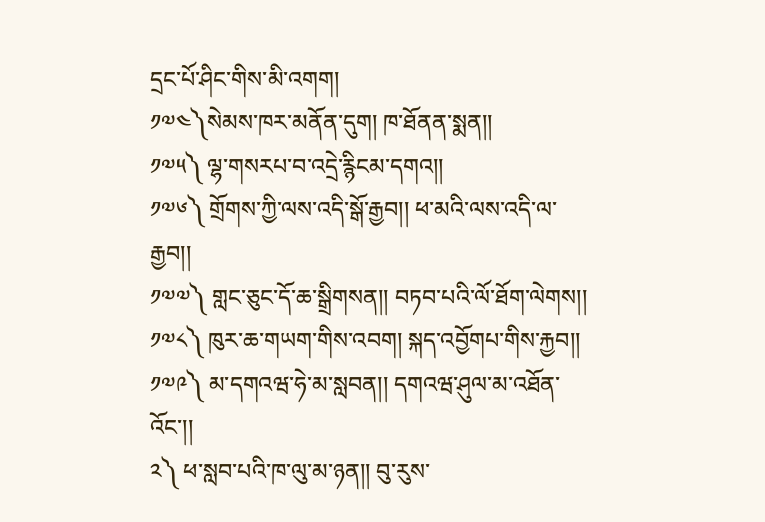དྲང་པོ་ཤིང་གིས་མི་འགག།
༡༧༤༽སེམས་ཁར་མནོན་དུག། ཁ་ཐོནན་སྨན།།
༡༧༥༽ ལྷ་གསརཔ་བ་འདྲེ་རྙིངམ་དགའ།།
༡༧༦༽ གྲོགས་ཀྱི་ལས་འདི་སྒོ་རྒྱབ།། ཕ་མའི་ལས་འདི་ལ་རྒྱབ།།
༡༧༧༽ གླང་ཅུང་དོ་ཆ་སྒྲིགསན།། བཏབ་པའི་ལོ་ཐོག་ལེགས།།
༡༧༨༽ ཁུར་ཆ་གཡག་གིས་འབག། སྐད་འབྱོགཔ་གིས་རྐྱབ།།
༡༧༩༽ མ་དགའཝ་ཧེ་མ་སླབན།། དགའཝ་ཤུལ་མ་འཐོན་འོང་།།
༢༽ ཕ་སླབ་པའི་ཁ་ལུ་མ་ཉན།། བུ་རུས་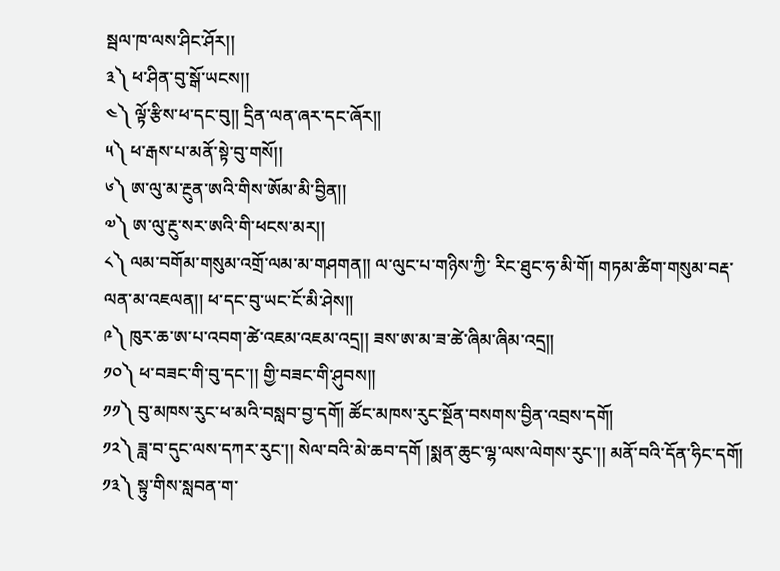སྦལ་ཁ་ལས་ཤིང་ཤོར།།
༣༽ ཕ་ཤིན་བུ་སྒོ་ཡངས།།
༤༽ ལྟོ་རྩིས་ཕ་དང་བུ།། དྲིན་ལན་ཞར་དང་ཞོར།།
༥༽ ཕ་རྒས་པ་མནོ་སྟེ་བུ་གསོ།།
༦༽ ཨ་ལུ་མ་རྔུན་ཨའི་གིས་ཨོམ་མི་བྱིན།།
༧༽ ཨ་ལུ་རྔུ་སར་ཨའི་གི་ཕངས་མར།།
༨༽ ལམ་བགོམ་གསུམ་འགྲོ་ལམ་མ་གཤགན།། ལ་ལུང་པ་གཉིས་ཀྱི་ རིང་ཐུང་ཧ་མི་གོ། གཏམ་ཚིག་གསུམ་བརྡ་ལན་མ་འཇལན།། ཕ་དང་བུ་ཡང་ངོ་མི་ཤེས།།
༩༽ ཁུར་ཆ་ཨ་པ་འབག་ཚེ་འཇམ་འཇམ་འདྲ།། ཟས་ཨ་མ་ཟ་ཚེ་ཞིམ་ཞིམ་འདྲ།།
༡༠༽ ཕ་བཟང་གི་བུ་དང་།། གྱི་བཟང་གི་ཤུབས།།
༡༡༽ བུ་མཁས་རུང་ཕ་མའི་བསླབ་བྱ་དགོ། ཚོང་མཁས་རུང་སྔོན་བསགས་བྱིན་འབྲས་དགོ།
༡༢༽ ཟླ་བ་དུང་ལས་དཀར་རུང་།། སེལ་བའི་མེ་ཆབ་དགོ །སྨན་ཆུང་ལྷ་ལས་ལེགས་རུང་།། མནོ་བའི་དོན་ཧིང་དགོ།
༡༣༽ སྟུ་གིས་སླབན་ག་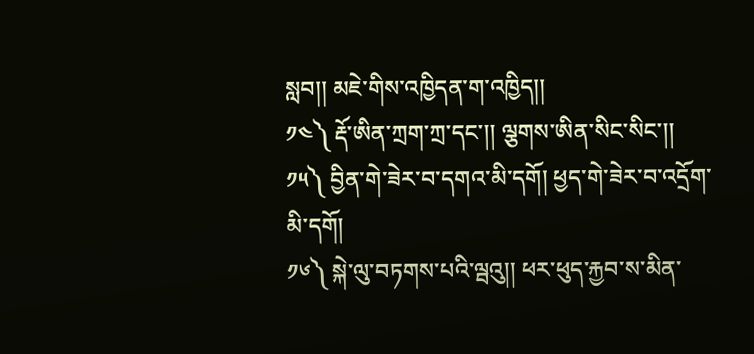སླབ།། མཇེ་གིས་འཁྱིདན་ག་འཁྱིད།།
༡༤༽ རྡོ་ཨིན་ཀྲག་ཀྲ་དང་།། ལྕགས་ཨིན་སིང་སིང་།།
༡༥༽ བྱིན་གེ་ཟེར་བ་དགའ་མི་དགོ། ཕྱད་གེ་ཟེར་བ་འདྲོག་མི་དགོ།
༡༦༽ སྐེ་ལུ་བཏགས་པའི་ལྦའུ།། ཕར་ཕུད་རྐྱབ་ས་མིན་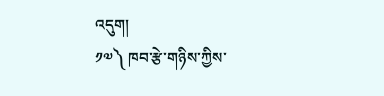འདུག།
༡༧༽ ཁབ་རྩེ་གཉིས་ཀྱིས་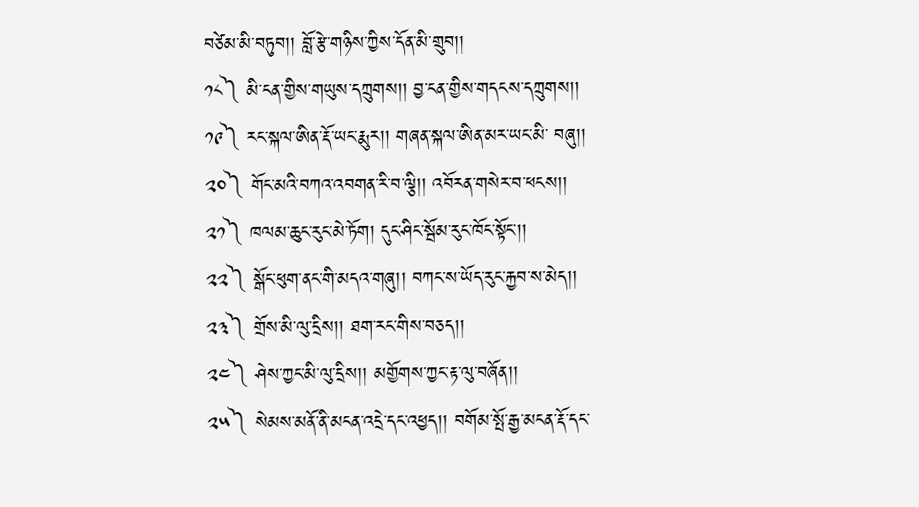བཙེམ་མི་བཏུབ།། བློ་རྩེ་གཉིས་ཀྱིས་དོན་མི་གྲུབ།།
༡༨༽ མི་ངན་གྱིས་གཡུས་དཀྲུགས།། བྱ་ངན་གྱིས་གདངས་དཀྲུགས།།
༡༩༽ རང་སྐལ་ཨིན་རྡོ་ཡང་རྨུར།། གཞན་སྐལ་ཨིན་མར་ཡང་མི་ བཞུ།།
༢༠༽ གོང་མའི་བཀའ་འབགན་རི་བ་ལྕི།། འབོརན་གསེར་བ་ཕངས།།
༢༡༽ ཁལམ་ཆུང་རུང་མེ་ཏོག། དུང་ཤིང་སྦོམ་རུང་ཁོང་སྟོང་།།
༢༢༽ སྒོང་ཕུག་ནང་གི་མདའ་གཞུ།། བཀང་ས་ཡོད་རུང་རྐྱབ་ས་མེད།།
༢༣༽ གྲོས་མི་ལུ་དྲིས།། ཐག་རང་གིས་བཅད།།
༢༤༽ ཤེས་ཀྱང་མི་ལུ་དྲིས།། མགྱོགས་ཀྱང་རྟ་ལུ་བཞོན།།
༢༥༽ སེམས་མནོ་ནི་མངན་འདྲེ་དང་འཕྱད།། བགོམ་སྤོ་རྒྱ་མངན་རྡོ་དང་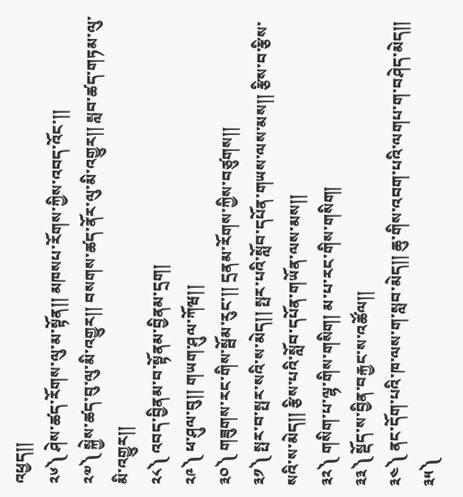འཕྱད།།
༢༦༽ ཤེས་ཚད་རོགས་ལུ་མ་སྟོན།། མཁསཔ་རོགས་ཀྱིས་འབད་འོང་།།
༢༧༽ སྐྱེས་ཚད་བུ་ལུ་མི་འགྱུར།། བསགས་ཚད་ནོར་ལུ་མི་འགྱུར།། སླབ་ཚད་གཏམ་ལུ་མི་འགྱུར།།
༢༨༽ འབད་བྱིནམ་བ་སྟོནམ་བྱིནམ་དྲག།
༢༩༽ ཕ་ཤུལ་བུ།། གཡག་ཤུལ་ཀོཝ།།
༣༠༽ གཟུགས་རང་གིས་སྦོམ་རུང་།། དྲནམ་རོགས་ཀྱིས་བཙུགས།།
༣༡༽ སྤར་བ་སྤར་སའི་ས་མེད།། སྤར་པའི་སློབ་དཔོན་གཡས་ལས་མས།། རྩིས་བ་རྩིས་སའི་ས་མེད།། རྩིས་པའི་སློབ་དཔོན་གཡོན་ལས་མས།།
༣༢༽ གསིག་པ་ལྷ་གིས་གསིག། མ་པ་རང་གིས་གསིག།
༣༣༽ སྡོད་ས་བྱིན་བརྐྱང་ས་འཚོལ།།
༣༤༽ ནང་དོག་པའི་ཁ་ལས་ག་སླབ་མེད།། ཆུ་གིས་འབག་པའི་ལགཔ་ག་བཤེད་མེད།།
༣༥༽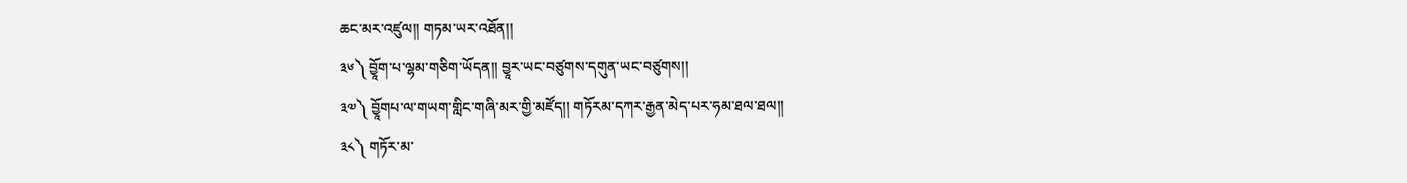ཆང་མར་འཛུལ།། གཏམ་ཡར་འཐོན།།
༣༦༽ བྱཱོག་པ་ལྷམ་གཅིག་ཡོདན།། བྱཱར་ཡང་བཙུགས་དགུན་ཡང་བཙུགས།།
༣༧༽ བྱཱོགཔ་ལ་གཡག་གླིང་གཞི་མར་གྱི་མཛོད།། གཏོརམ་དཀར་རྒྱན་མེད་པར་ཧམ་ཐལ་ཐལ།།
༣༨༽ གཏོར་མ་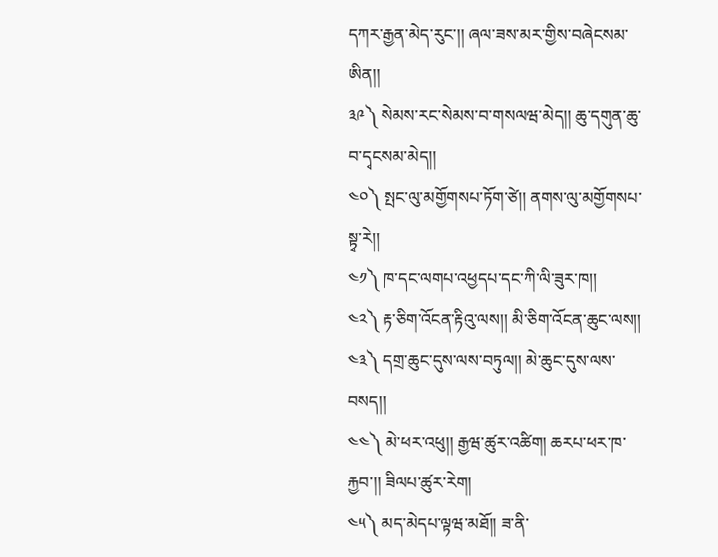དཀར་རྒྱན་མེད་རུང་།། ཞལ་ཟས་མར་གྱིས་བཞེངསམ་ཨིན།།
༣༩༽ སེམས་རང་སེམས་བ་གསལཝ་མེད།། ཆུ་དགུན་ཆུ་བ་དྭངསམ་མེད།།
༤༠༽ སྤང་ལུ་མགྱོགསཔ་ཏོག་ཙེ།། ནགས་ལུ་མགྱོགསཔ་སྟྭ་རེ།།
༤༡༽ ཁ་དང་ལགཔ་འཕྱདཔ་དང་ཀི་ལི་ཟུར་ཁ།།
༤༢༽ རྟ་ཅིག་འོངན་རྟིའུ་ལས།། མི་ཅིག་འོངན་ཆུང་ལས།།
༤༣༽ དགྲ་ཆུང་དུས་ལས་བཏུལ།། མེ་ཆུང་དུས་ལས་བསད།།
༤༤༽ མེ་ཕར་འཕུ།། རྒྱཝ་ཚུར་འཚིག། ཆརཔ་ཕར་ཁ་རྐྱབ་།། ཟིལཔ་ཚུར་རེག།
༤༥༽ མད་མེདཔ་ལྟཝ་མཐོ།། ཟ་ནི་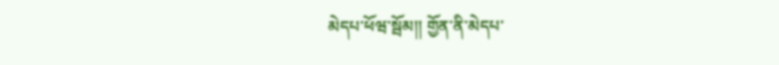མེདཔ་ཕོཝ་སྦོམ།། གྱོན་ནི་མེདཔ་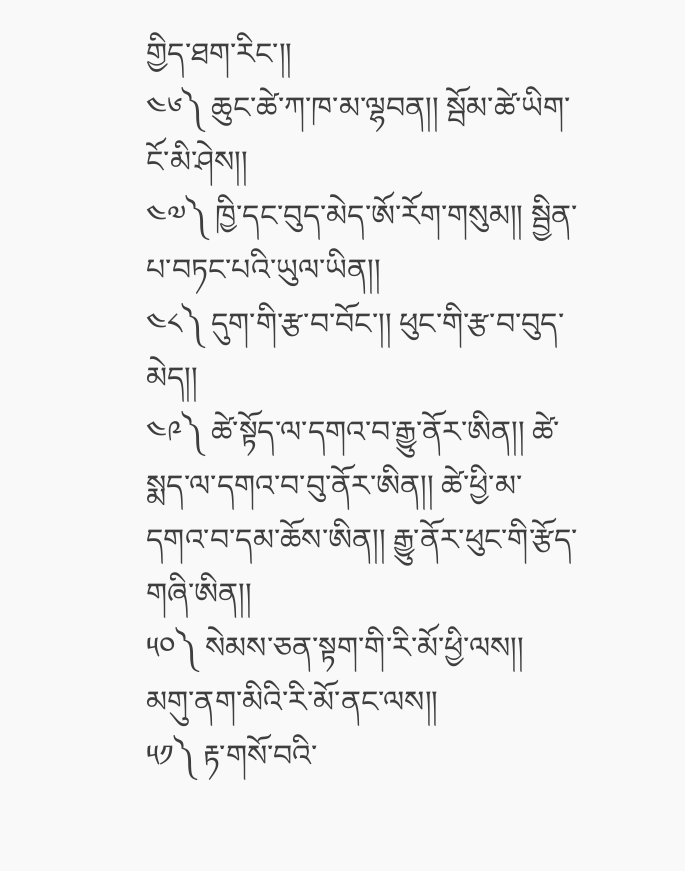གྱིད་ཐག་རིང་།།
༤༦༽ ཆུང་ཚེ་ཀ་ཁ་མ་ལྷབན།། སྦོམ་ཚེ་ཡིག་ངོ་མི་ཤེས།།
༤༧༽ ཁྱི་དང་བུད་མེད་ཨོ་རོག་གསུམ།། སྦྱིན་པ་བཏང་པའི་ཡུལ་ཡིན།།
༤༨༽ དུག་གི་རྩ་བ་བོང་།། ཕུང་གི་རྩ་བ་བུད་མེད།།
༤༩༽ ཚེ་སྟོད་ལ་དགའ་བ་རྒྱུ་ནོར་ཨིན།། ཚེ་སྨད་ལ་དགའ་བ་བུ་ནོར་ཨིན།། ཚེ་ཕྱི་མ་དགའ་བ་དམ་ཆོས་ཨིན།། རྒྱུ་ནོར་ཕུང་གི་རྩོད་གཞི་ཨིན།།
༥༠༽ སེམས་ཅན་སྟག་གི་རི་མོ་ཕྱི་ལས།། མགུ་ནག་མིའི་རི་མོ་ནང་ལས།།
༥༡༽ རྟ་གསོ་བའི་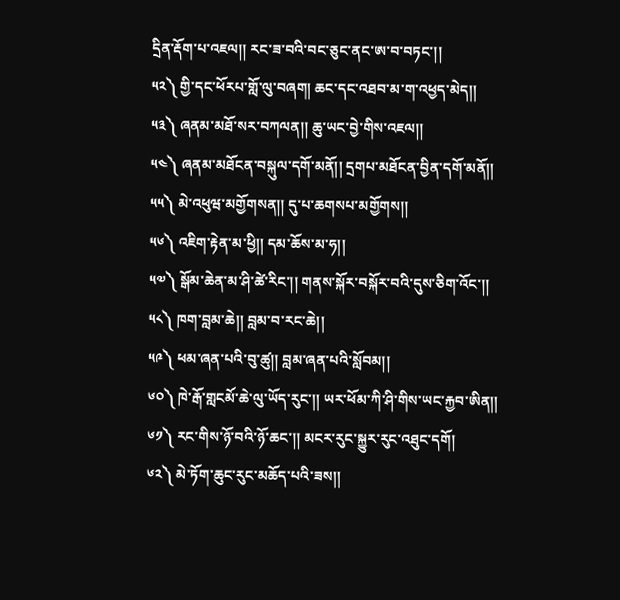དྲིན་རྡོག་པ་འཇལ།། རང་ཟ་བའི་བང་ཅུང་ནང་ཨ་བ་བཏང་།།
༥༢༽ གྱི་དང་ཕོརཔ་གློ་ལུ་བཞག། ཆང་དང་འཐབ་མ་ག་འཕྱད་མེད།།
༥༣༽ ཞནམ་མཐོ་སར་བཀལན།། ཆུ་ཡང་བྱེ་གིས་འཇལ།།
༥༤༽ ཞནམ་མཐོངན་བསྐུལ་དགོ་མནོ།། དྲགཔ་མཐོངན་བྱིན་དགོ་མནོ།།
༥༥༽ མེ་འཕུཝ་མགྱོགསན།། དུ་པ་ཆགསཔ་མགྱོགས།།
༥༦༽ འཇིག་རྟེན་མ་ཕྱི།། དམ་ཆོས་མ་ཧ།།
༥༧༽ སྒོམ་ཆེན་མ་ཤི་ཚེ་རིང་།། གནས་སྐོར་བསྐོར་བའི་དུས་ཅིག་འོང་།།
༥༨༽ ཁག་བླམ་ཆེ།། བླམ་བ་རང་ཆེ།།
༥༩༽ ཕམ་ཞན་པའི་བུ་ཚུ།། བླམ་ཞན་པའི་སློབམ།།
༦༠༽ ཁེ་རྒོ་གླངམོ་ཆེ་ལུ་ཡོད་རུང་།། ཡར་ཕོམ་ཀི་ཤི་གིས་ཡང་རྐྱབ་ཨིན།།
༦༡༽ རང་གིས་ཉོ་བའི་ཉོ་ཆང་།། མངར་རུང་སྐྱུར་རུང་འཐུང་དགོ།
༦༢༽ མེ་ཏོག་ཆུང་རུང་མཆོད་པའི་ཟས།།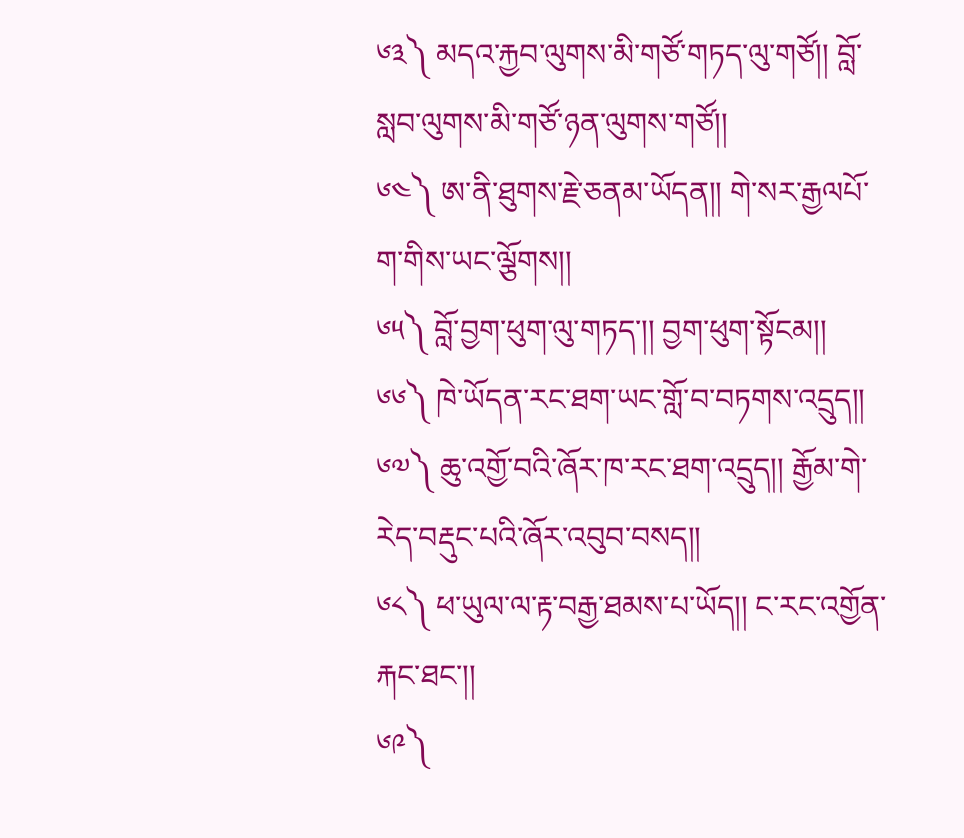༦༣༽ མདའ་རྐྱབ་ལུགས་མི་གཙོ་གཏད་ལུ་གཙོ།། བློ་སླབ་ལུགས་མི་གཙོ་ཉན་ལུགས་གཙོ།།
༦༤༽ ཨ་ནི་ཐུགས་རྗེ་ཅནམ་ཡོདན།། གེ་སར་རྒྱལཔོ་ག་གིས་ཡང་ལྕོགས།།
༦༥༽ བློ་བྱག་ཕུག་ལུ་གཏད་།། བྱག་ཕུག་སྟོངམ།།
༦༦༽ ཁེ་ཡོདན་རང་ཐག་ཡང་གློ་བ་བཏགས་འདྲུད།།
༦༧༽ ཆུ་འགྱོ་བའི་ཞོར་ཁ་རང་ཐག་འདྲུད།། རྒྱོམ་གེ་རེད་བརྡུང་པའི་ཞོར་འབུབ་བསད།།
༦༨༽ ཕ་ཡུལ་ལ་རྟ་བརྒྱ་ཐམས་པ་ཡོད།། ང་རང་འགྱོན་རྐང་ཐང་།།
༦༩༽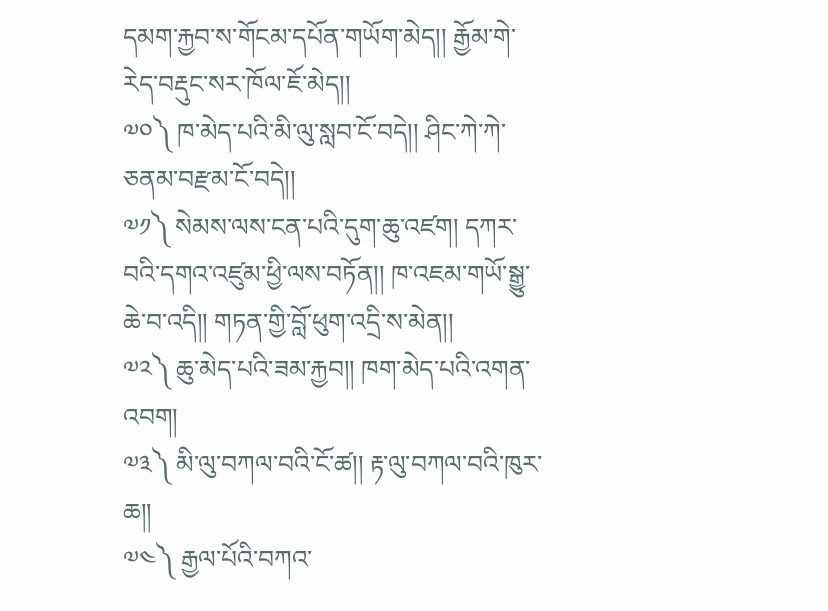དམག་རྐྱབ་ས་གོངམ་དཔོན་གཡོག་མེད།། རྒྱོམ་གེ་རེད་བརྡུང་སར་ཁོལ་ཇོ་མེད།།
༧༠༽ ཁ་མེད་པའི་མི་ལུ་སླབ་ངོ་བདེ།། ཤིང་ཀེ་ཀེ་ཅནམ་བརྫམ་ངོ་བདེ།།
༧༡༽ སེམས་ལས་ངན་པའི་དུག་ཆུ་འཛག། དཀར་བའི་དགའ་འཛུམ་ཕྱི་ལས་བཏོན།། ཁ་འཇམ་གཡོ་སྒྱུ་ཆེ་བ་འདི།། གཏན་གྱི་བློ་ཕུག་འདྲི་ས་མེན།།
༧༢༽ ཆུ་མེད་པའི་ཟམ་རྐྱབ།། ཁག་མེད་པའི་འགན་འབག།
༧༣༽ མི་ལུ་བཀལ་བའི་ངོ་ཚ།། རྟ་ལུ་བཀལ་བའི་ཁུར་ཆ།།
༧༤༽ རྒྱལ་པོའི་བཀའ་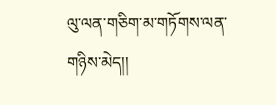ལུ་ལན་གཅིག་མ་གཏོགས་ལན་གཉིས་མེད།།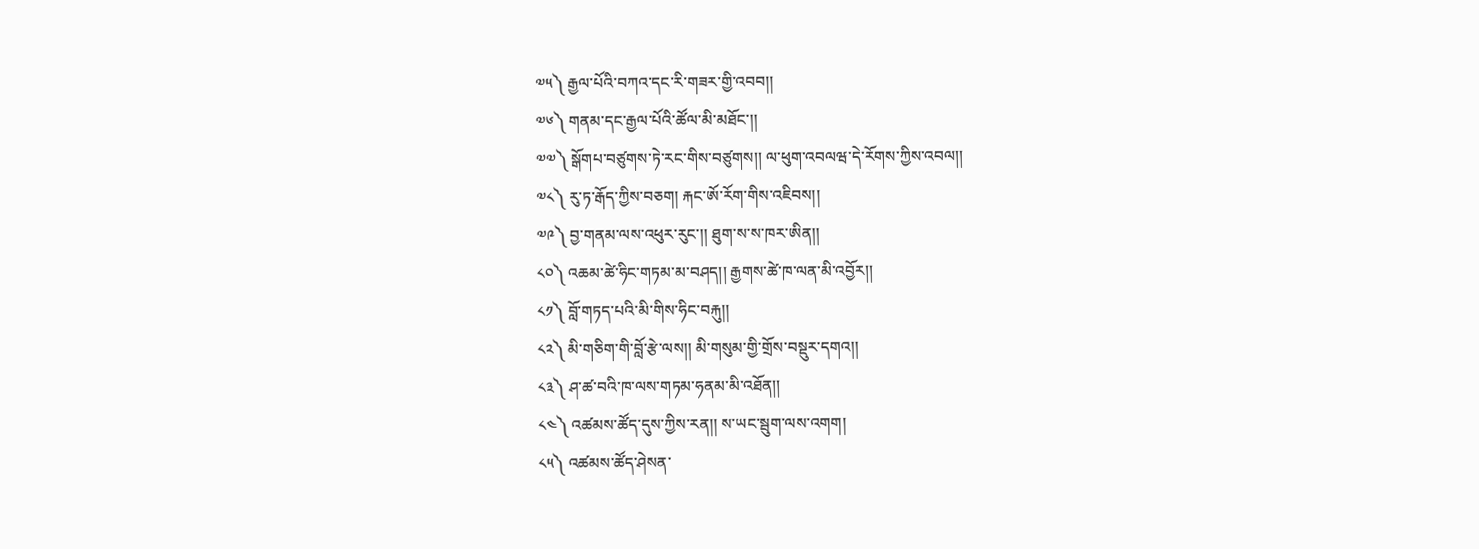༧༥༽ རྒྱལ་པོའི་བཀའ་དང་རི་གཟར་གྱི་འབབ།།
༧༦༽ གནམ་དང་རྒྱལ་པོའི་ཚོལ་མི་མཐོང་།།
༧༧༽ སྒོགཔ་བཙུགས་ཏེ་རང་གིས་བཙུགས།། ལ་ཕུག་འབལཝ་དེ་རོགས་ཀྱིས་འབལ།།
༧༨༽ རུ་ཏ་རྒོད་ཀྱིས་བཅག། རྐང་ཨོ་རོག་གིས་འཇིབས།།
༧༩༽ བྱ་གནམ་ལས་འཕུར་རུང་།། ཐུག་ས་ས་ཁར་ཨིན།།
༨༠༽ འཆམ་ཚེ་ཧིང་གཏམ་མ་བཤད།། རྒྱགས་ཚེ་ཁ་ལན་མི་འབྱོར།།
༨༡༽ བློ་གཏད་པའི་མི་གིས་ཧིང་བརྐུ།།
༨༢༽ མི་གཅིག་གི་བློ་རྩེ་ལས།། མི་གསུམ་གྱི་གྲོས་བསྡུར་དགའ།།
༨༣༽ ཤ་ཚ་བའི་ཁ་ལས་གཏམ་ཧནམ་མི་འཐོན།།
༨༤༽ འཚམས་ཚོད་དུས་ཀྱིས་རན།། ས་ཡང་སྦུག་ལས་འགག།
༨༥༽ འཚམས་ཚོད་ཤེསན་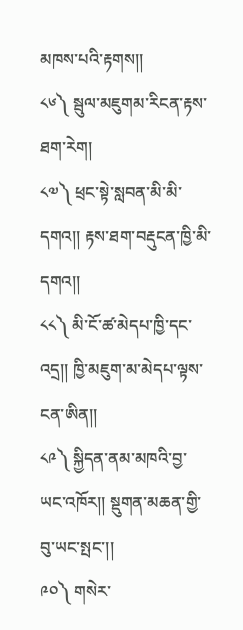མཁས་པའི་རྟགས།།
༨༦༽ སྦུལ་མཇུགམ་རིངན་རྟས་ཐག་རེག།
༨༧༽ ཕྲང་སྟེ་སླབན་མི་མི་དགའ།། རྟས་ཐག་བརྡུངན་ཁྱི་མི་དགའ།།
༨༨༽ མི་ངོ་ཚ་མེདཔ་ཁྱི་དང་འདྲ།། ཁྱི་མཇུག་མ་མེདཔ་ལྟས་ངན་ཨིན།།
༨༩༽ སྐྱིདན་ནམ་མཁའི་བྱ་ཡང་འཁོར།། སྡུགན་མཆན་གྱི་བུ་ཡང་སྤང་།།
༩༠༽ གསེར་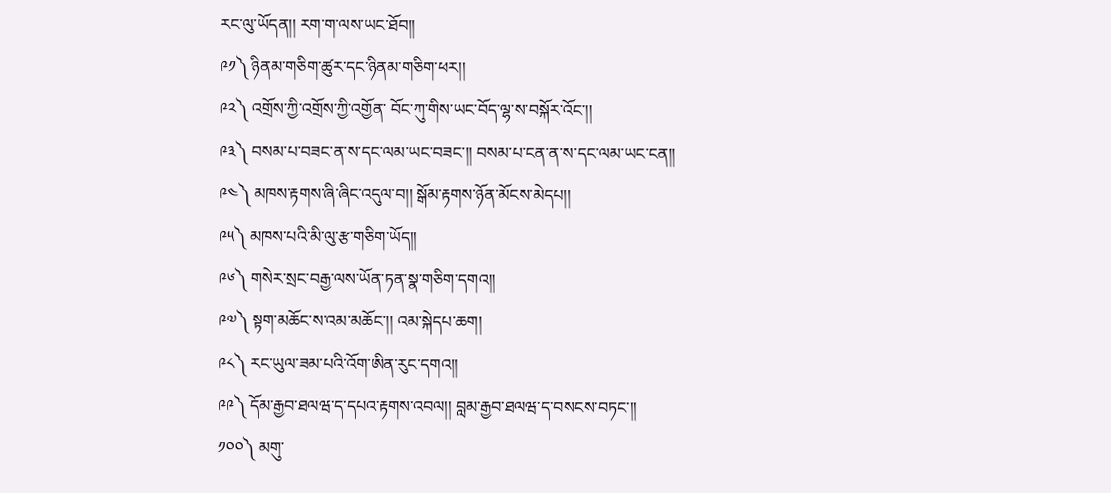རང་ལུ་ཡོདན།། རག་ག་ལས་ཡང་ཐོབ།།
༩༡༽ ཉིནམ་གཅིག་ཚུར་དང་ཉིནམ་གཅིག་ཕར།།
༩༢༽ འགྲོས་ཀྱི་འགྲོས་ཀྱི་འགྱོན་ བོང་ཀུ་གིས་ཡང་བོད་ལྷ་ས་བསྐོར་འོང་།།
༩༣༽ བསམ་པ་བཟང་ན་ས་དང་ལམ་ཡང་བཟང་།། བསམ་པ་ངན་ན་ས་དང་ལམ་ཡང་ངན།།
༩༤༽ མཁས་རྟགས་ཞི་ཞིང་འདུལ་བ།། སྒོམ་རྟགས་ཉོན་མོངས་མེདཔ།།
༩༥༽ མཁས་པའི་མི་ལུ་རྩ་གཅིག་ཡོད།།
༩༦༽ གསེར་སྲང་བརྒྱ་ལས་ཡོན་ཏན་སྣ་གཅིག་དགའ།།
༩༧༽ སྟག་མཆོང་ས་འམ་མཆོང་།། འམ་སྐེདཔ་ཆག།
༩༨༽ རང་ཡུལ་ཟམ་པའི་འོག་ཨིན་རུང་དགའ།།
༩༩༽ དོམ་རྒྱབ་ཐལཝ་ད་དཔའ་རྟགས་འབལ།། བླམ་རྒྱབ་ཐལཝ་ད་བསངས་བཏང་།།
༡༠༠༽ མགུ་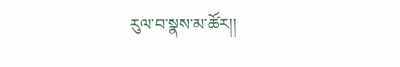རུལ་བ་སྣས་མ་ཚོར།།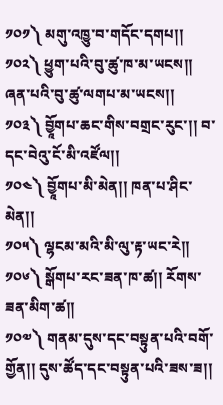༡༠༡༽ མགུ་འཁྱུ་བ་གདོང་དགཔ།།
༡༠༢༽ ཕྱུག་པའི་བུ་ཚུ་ཁ་མ་ཡངས།། ཞན་པའི་བུ་ཚུ་ལགཔ་མ་ཡངས།།
༡༠༣༽ བྱཱོགཔ་ཆང་གིས་བགྲང་རུང་།། བ་དང་བེའུ་ངོ་མི་འཛོལ།།
༡༠༤༽ བྱཱོགཔ་མི་མེན།། ཁན་པ་ཤིང་མེན།།
༡༠༥༽ ལྷངམ་མའི་མི་ལུ་རྟ་ཡང་རེ།།
༡༠༦༽ སྒོགཔ་རང་ཟན་ཁ་ཚ།། རོགས་ཟན་མིག་ཚ།།
༡༠༧༽ གནམ་དུས་དང་བསྟུན་པའི་བགོ་གྱོན།། དུས་ཚོད་དང་བསྟུན་པའི་ཟས་ཟ།།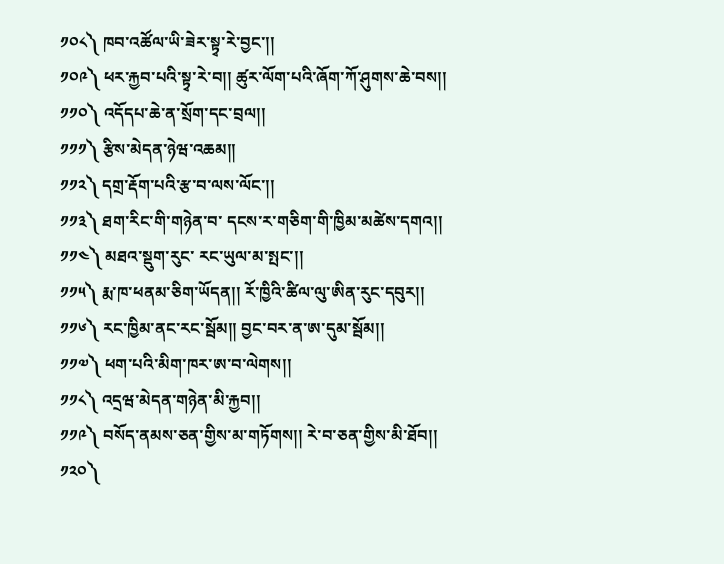༡༠༨༽ ཁབ་འཚོལ་ཡི་ཟེར་སྟྭ་རེ་བྱང་།།
༡༠༩༽ ཕར་རྐྱབ་པའི་སྟྭ་རེ་བ།། ཚུར་ལོག་པའི་ཞོག་ཀོ་ཤུགས་ཆེ་བས།།
༡༡༠༽ འདོདཔ་ཆེ་ན་སྲོག་དང་བྲལ།།
༡༡༡༽ རྩིས་མེདན་ཉེཝ་འཆམ།།
༡༡༢༽ དགྲ་རྡོག་པའི་རྩ་བ་ལས་ལོང་།།
༡༡༣༽ ཐག་རིང་གི་གཉེན་བ་ དངས་ར་གཅིག་གི་ཁྱིམ་མཚེས་དགའ།།
༡༡༤༽ མཐའ་སྡུག་རུང་ རང་ཡུལ་མ་སྤང་།།
༡༡༥༽ རྨ་ཁ་ཕནམ་ཅིག་ཡོདན།། རོ་ཁྱིའི་ཚིལ་ལུ་ཨིན་རུང་དབུར།།
༡༡༦༽ རང་ཁྱིམ་ནང་རང་སྦོམ།། བྱང་བར་ན་ཨ་དུམ་སྦོམ།།
༡༡༧༽ ཕག་པའི་མིག་ཁར་ཨ་བ་ལེགས།།
༡༡༨༽ འདྲཝ་མེདན་གཉེན་མི་རྐྱབ།།
༡༡༩༽ བསོད་ནམས་ཅན་གྱིས་མ་གཏོགས།། རེ་བ་ཅན་གྱིས་མི་ཐོབ།།
༡༢༠༽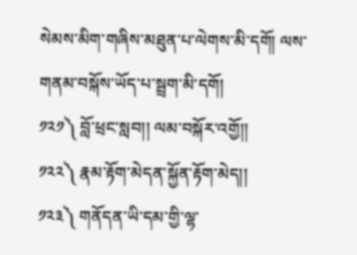སེམས་མིག་གཞིས་མཐུན་པ་ལེགས་མི་དགོ། ལས་གནམ་བསྐོས་ཡོད་པ་སྦྲག་མི་དགོ།
༡༢༡༽ བློ་ཕྲང་སླབ།། ལམ་བསྐོར་འགྱོ།།
༡༢༢༽ རྣམ་རྟོག་མེདན་སྐྱོན་རྟོག་མེད།།
༡༢༣༽ གནོདན་ཡི་དམ་གྱི་ལྷ་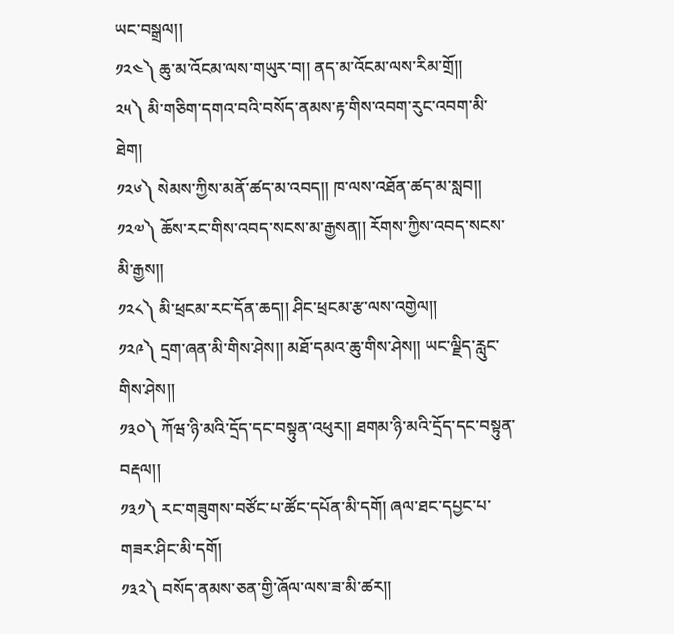ཡང་བསྒྲལ།།
༡༢༤༽ ཆུ་མ་འོངམ་ལས་གཡུར་བ།། ནད་མ་འོངམ་ལས་རིམ་གྲོ།།
༢༥༽ མི་གཅིག་དགའ་བའི་བསོད་ནམས་རྟ་གིས་འབག་རུང་འབག་མི་ཐེག།
༡༢༦༽ སེམས་ཀྱིས་མནོ་ཚད་མ་འབད།། ཁ་ལས་འཐོན་ཚད་མ་སླབ།།
༡༢༧༽ ཆོས་རང་གིས་འབད་སངས་མ་རྒྱསན།། རོགས་ཀྱིས་འབད་སངས་མི་རྒྱས།།
༡༢༨༽ མི་ཕྲངམ་རང་དོན་ཆད།། ཤིང་ཕྲངམ་རྩ་ལས་འགྱེལ།།
༡༢༩༽ དྲག་ཞན་མི་གིས་ཤེས།། མཐོ་དམའ་ཆུ་གིས་ཤེས།། ཡང་ལྗིད་རླུང་གིས་ཤེས།།
༡༣༠༽ ཀོཝ་ཉི་མའི་དྲོད་དང་བསྟུན་འཕུར།། ཐགམ་ཉི་མའི་དྲོད་དང་བསྟུན་བརྡལ།།
༡༣༡༽ རང་གཟུགས་བཙོང་པ་ཚོང་དཔོན་མི་དགོ། ཞལ་ཐང་དཔྱང་པ་གཟར་ཤིང་མི་དགོ།
༡༣༢༽ བསོད་ནམས་ཅན་གྱི་ཞོལ་ལས་ཟ་མི་ཚར།།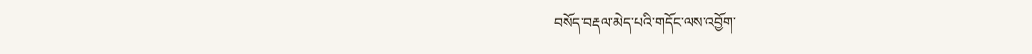བསོད་བརྡལ་མེད་པའི་གདོང་ལས་འབྱོག་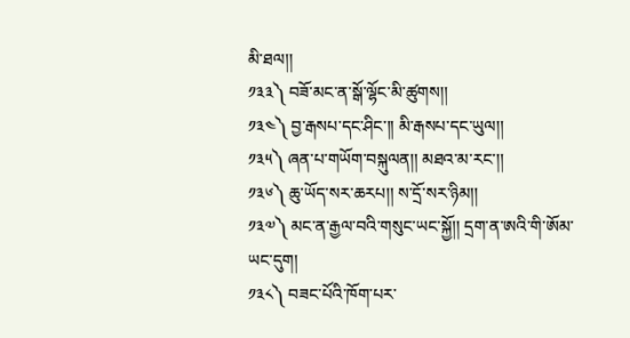མི་ཐལ།།
༡༣༣༽ བཟོ་མང་ན་སྒོ་ལྷོང་མི་ཚུགས།།
༡༣༤༽ བྱ་རྒསཔ་དང་ཤིང་།། མི་རྒསཔ་དང་ཡུལ།།
༡༣༥༽ ཞན་པ་གཡོག་བསྐུལན།། མཐའ་མ་རང་།།
༡༣༦༽ ཆུ་ཡོད་སར་ཆརཔ།། ས་དྲོ་སར་ཉིམ།།
༡༣༧༽ མང་ན་རྒྱལ་བའི་གསུང་ཡང་སྐྱོ།། དྲག་ན་ཨའི་གི་ཨོམ་ཡང་དུག།
༡༣༨༽ བཟང་པོའི་ཁོག་པར་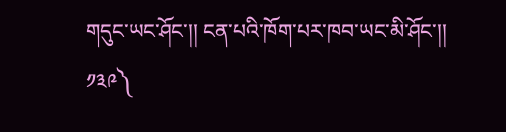གདུང་ཡང་ཤོང་།། ངན་པའི་ཁོག་པར་ཁབ་ཡང་མི་ཤོང་།།
༡༣༩༽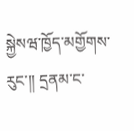སྐྱེསཝ་ཁྱོད་མགྱོགས་རུང་།། དྲནམ་ང་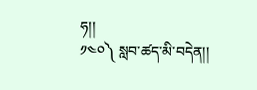ཧ།།
༡༤༠༽ སླབ་ཚད་མི་བདེན།།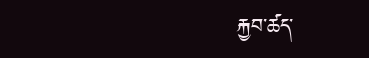རྐྱབ་ཚད་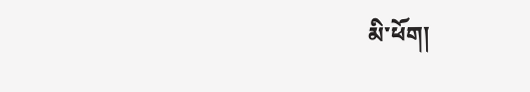མི་ཕོག།